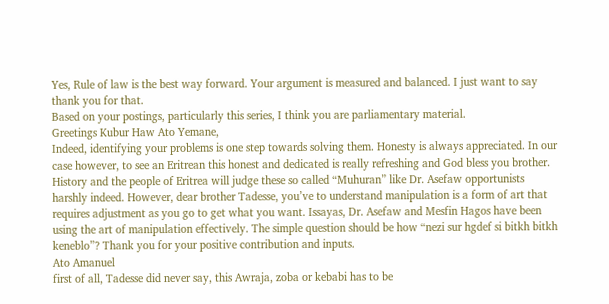Yes, Rule of law is the best way forward. Your argument is measured and balanced. I just want to say thank you for that.
Based on your postings, particularly this series, I think you are parliamentary material.
Greetings Kubur Haw Ato Yemane,
Indeed, identifying your problems is one step towards solving them. Honesty is always appreciated. In our case however, to see an Eritrean this honest and dedicated is really refreshing and God bless you brother. History and the people of Eritrea will judge these so called “Muhuran” like Dr. Asefaw opportunists harshly indeed. However, dear brother Tadesse, you’ve to understand manipulation is a form of art that requires adjustment as you go to get what you want. Issayas, Dr. Asefaw and Mesfin Hagos have been using the art of manipulation effectively. The simple question should be how “nezi sur hgdef si bitkh bitkh keneblo”? Thank you for your positive contribution and inputs.
Ato Amanuel
first of all, Tadesse did never say, this Awraja, zoba or kebabi has to be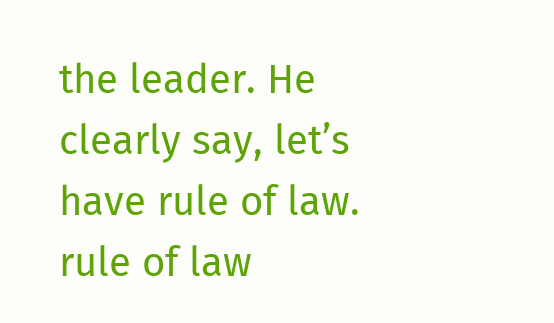the leader. He clearly say, let’s have rule of law. rule of law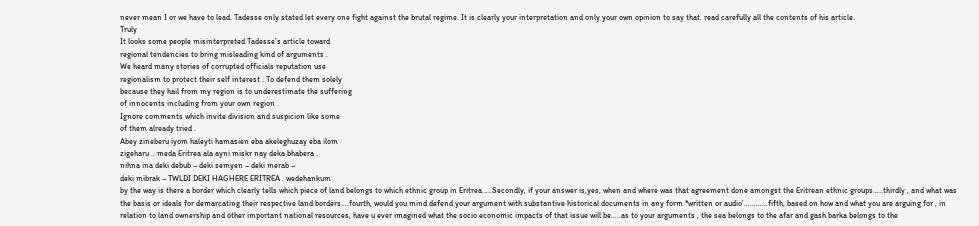never mean I or we have to lead. Tadesse only stated let every one fight against the brutal regime. It is clearly your interpretation and only your own opinion to say that. read carefully all the contents of his article.
Truly
It looks some people misinterpreted Tadesse’s article toward
regional tendencies to bring misleading kind of arguments .
We heard many stories of corrupted officials reputation use
regionalism to protect their self interest . To defend them solely
because they hail from my region is to underestimate the suffering
of innocents including from your own region .
Ignore comments which invite division and suspicion like some
of them already tried .
Abey zineberu iyom haleyti hamasien eba akeleghuzay eba ilom
zigeharu .. meda Eritrea ala ayni miskr nay deka bhabera .
nihna ina deki debub – deki semyen – deki merab –
deki mibrak – TWLDI DEKI HAGHERE ERITREA . wedehankum
by the way is there a border which clearly tells which piece of land belongs to which ethnic group in Eritrea…..Secondly, if your answer is,yes, when and where was that agreement done amongst the Eritrean ethnic groups…..thirdly , and what was the basis or ideals for demarcating their respective land borders….fourth, would you mind defend your argument with substantive historical documents in any form *written or audio’…………fifth, based on how and what you are arguing for , in relation to land ownership and other important national resources, have u ever imagined what the socio economic impacts of that issue will be…..as to your arguments , the sea belongs to the afar and gash barka belongs to the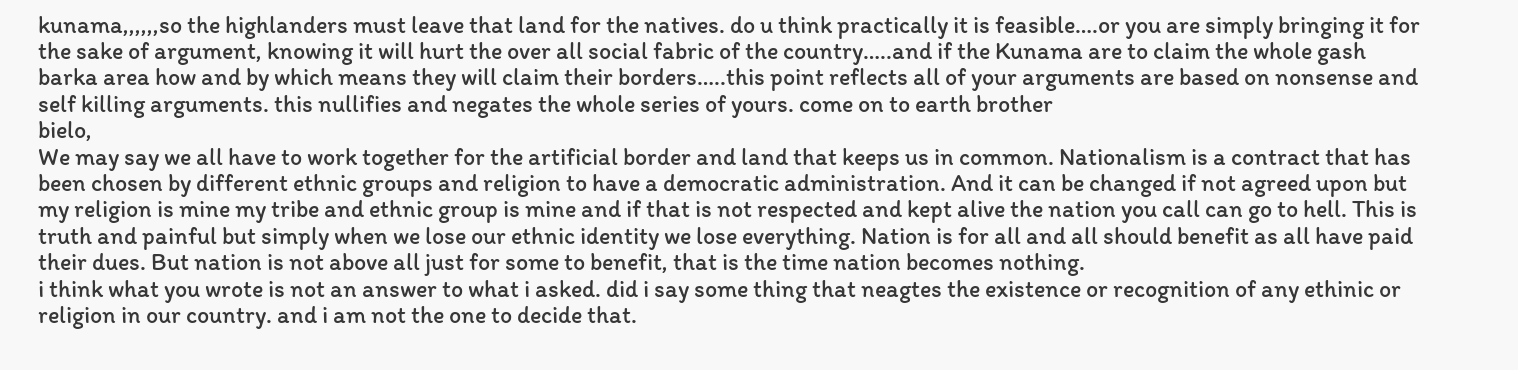kunama,,,,,,so the highlanders must leave that land for the natives. do u think practically it is feasible….or you are simply bringing it for the sake of argument, knowing it will hurt the over all social fabric of the country…..and if the Kunama are to claim the whole gash barka area how and by which means they will claim their borders…..this point reflects all of your arguments are based on nonsense and self killing arguments. this nullifies and negates the whole series of yours. come on to earth brother
bielo,
We may say we all have to work together for the artificial border and land that keeps us in common. Nationalism is a contract that has been chosen by different ethnic groups and religion to have a democratic administration. And it can be changed if not agreed upon but my religion is mine my tribe and ethnic group is mine and if that is not respected and kept alive the nation you call can go to hell. This is truth and painful but simply when we lose our ethnic identity we lose everything. Nation is for all and all should benefit as all have paid their dues. But nation is not above all just for some to benefit, that is the time nation becomes nothing.
i think what you wrote is not an answer to what i asked. did i say some thing that neagtes the existence or recognition of any ethinic or religion in our country. and i am not the one to decide that.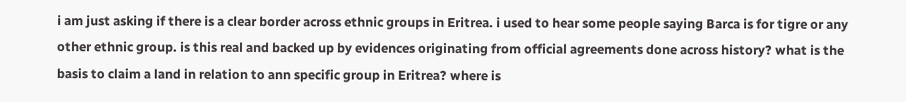i am just asking if there is a clear border across ethnic groups in Eritrea. i used to hear some people saying Barca is for tigre or any other ethnic group. is this real and backed up by evidences originating from official agreements done across history? what is the basis to claim a land in relation to ann specific group in Eritrea? where is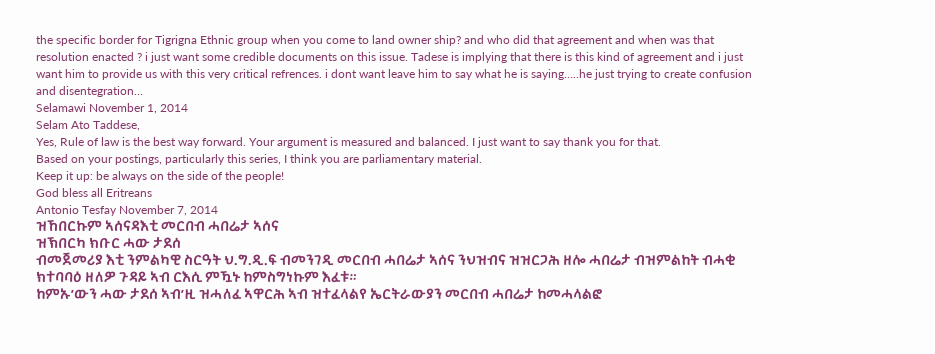the specific border for Tigrigna Ethnic group when you come to land owner ship? and who did that agreement and when was that resolution enacted ? i just want some credible documents on this issue. Tadese is implying that there is this kind of agreement and i just want him to provide us with this very critical refrences. i dont want leave him to say what he is saying…..he just trying to create confusion and disentegration…
Selamawi November 1, 2014
Selam Ato Taddese,
Yes, Rule of law is the best way forward. Your argument is measured and balanced. I just want to say thank you for that.
Based on your postings, particularly this series, I think you are parliamentary material.
Keep it up: be always on the side of the people!
God bless all Eritreans
Antonio Tesfay November 7, 2014
ዝኸበርኩም ኣሰናዳእቲ መርበብ ሓበሬታ ኣሰና
ዝኽበርካ ክቡር ሓው ታደሰ
ብመጀመሪያ እቲ ንምልካዊ ስርዓት ህ.ግ.ዲ.ፍ ብመንገዲ መርበብ ሓበሬታ ኣሰና ንህዝብና ዝዝርጋሕ ዘሎ ሓበሬታ ብዝምልከት ብሓቂ ክተባባዕ ዘለዎ ጉዳይ ኣብ ርእሲ ምዃኑ ከምስግነኩም እፈቱ።
ከምኡ’ውን ሓው ታደሰ ኣብ’ዚ ዝሓለፈ ኣዋርሕ ኣብ ዝተፈላልየ ኤርትራውያን መርበብ ሓበሬታ ከመሓላልፎ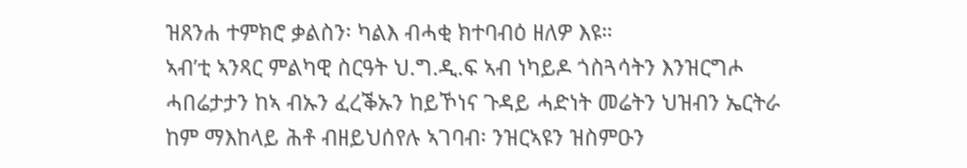ዝጸንሐ ተምክሮ ቃልስን፡ ካልእ ብሓቂ ክተባብዕ ዘለዎ እዩ።
ኣብ’ቲ ኣንጻር ምልካዊ ስርዓት ህ.ግ.ዲ.ፍ ኣብ ነካይዶ ጎስጓሳትን እንዝርግሖ ሓበሬታታን ከኣ ብኡን ፈረቕኡን ከይኾነና ጉዳይ ሓድነት መሬትን ህዝብን ኤርትራ ከም ማእከላይ ሕቶ ብዘይህሰየሉ ኣገባብ፡ ንዝርኣዩን ዝስምዑን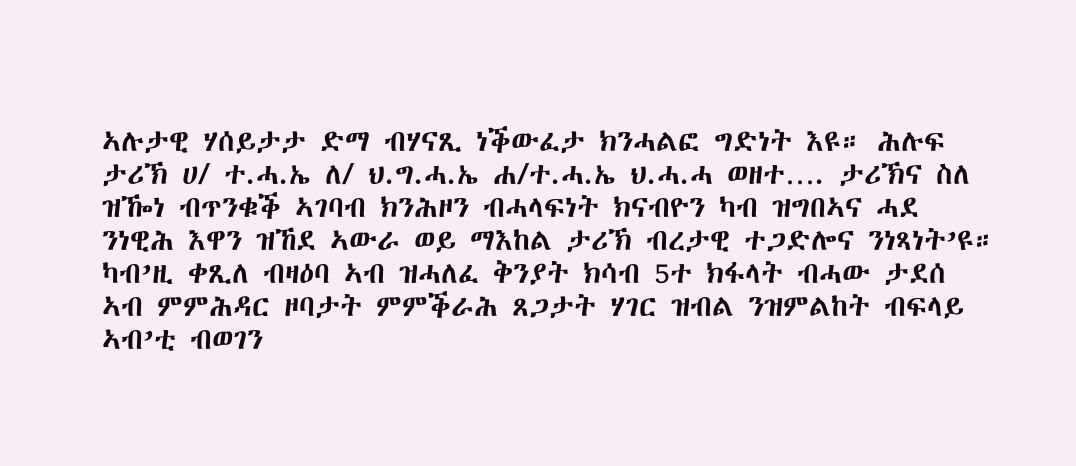ኣሉታዊ ሃሰይታታ ድማ ብሃናጺ ነቕውፈታ ክንሓልፎ ግድነት እዩ። ሕሉፍ ታሪኽ ሀ/ ተ.ሓ.ኤ ለ/ ህ.ግ.ሓ.ኤ ሐ/ተ.ሓ.ኤ ህ.ሓ.ሓ ወዘተ…. ታሪኽና ስለ ዝዀነ ብጥንቁቕ ኣገባብ ክንሕዞን ብሓላፍነት ክናብዮን ካብ ዝግበኣና ሓደ ንነዊሕ እዋን ዝኸደ ኣውራ ወይ ማእከል ታሪኽ ብረታዊ ተጋድሎና ንነጻነት’ዩ።
ካብ’ዚ ቀጺለ ብዛዕባ ኣብ ዝሓለፈ ቅንያት ክሳብ 5ተ ክፋላት ብሓው ታደሰ ኣብ ምምሕዳር ዞባታት ምምቕራሕ ጸጋታት ሃገር ዝብል ንዝምልከት ብፍላይ ኣብ’ቲ ብወገን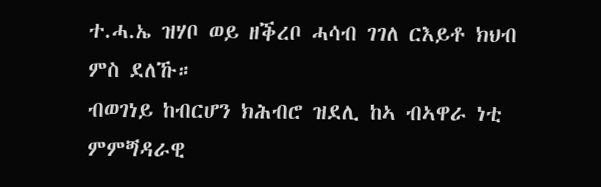ተ.ሓ.ኤ ዝሃቦ ወይ ዘቕረቦ ሓሳብ ገገለ ርእይቶ ክህብ ምስ ደለኹ።
ብወገነይ ከብርሆን ክሕብሮ ዝደሊ ከኣ ብኣዋራ ነቲ ምምጝዳራዊ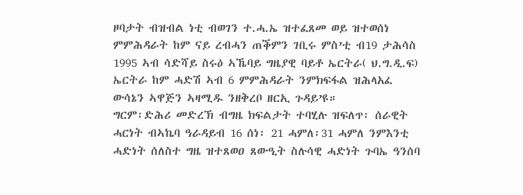ዞባታት ብዝብል ነቲ ብወገን ተ.ሓ.ኤ ዝተፈጸመ ወይ ዝተወሰነ ምምሕዳራት ከም ናይ ረብሓን ጠቕምን ገቢሩ ምስ’ቲ ብ19 ታሕሳስ 1995 ኣብ ሳድሻይ ስሩዕ ኣኼባይ ግዜያዊ ባይቶ ኤርትራ( ህ.ግ.ዲ.ፍ) ኤርትራ ከም ሓድሽ ኣብ 6 ምምሕዳራት ንምክፍፋል ዝሕላአፈ ውሳኔን ኣዋጅን ኣዛሚዱ ንዘቅረቦ ዘርኢ ጉዳይ’ዩ።
ግርም፡ድሕሪ መድረኽ ብግዜ ክፍልታት ተባሂሉ ዝፍለጥ፡ ሰራዊት ሓርነት ብኣኬባ ዓራዳይብ 16 ሰነ፡ 21 ሓምለ፡31 ሓምለ ንምእንቲ ሓድነት ሰለስተ ግዜ ዝተጸወዐ ጸውዒት ስሉሳዊ ሓድነት ጉባኤ ዓንሰባ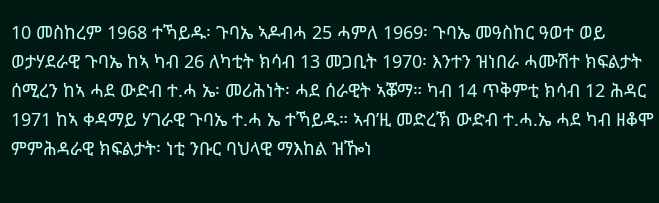10 መስከረም 1968 ተኻይዱ፡ ጉባኤ ኣዶብሓ 25 ሓምለ 1969፡ ጉባኤ መዓስከር ዓወተ ወይ ወታሃደራዊ ጉባኤ ከኣ ካብ 26 ለካቲት ክሳብ 13 መጋቢት 1970፡ እንተን ዝነበራ ሓሙሽተ ክፍልታት ሰሚረን ከኣ ሓደ ውድብ ተ.ሓ ኤ፡ መሪሕነት፡ ሓደ ሰራዊት ኣቖማ። ካብ 14 ጥቅምቲ ክሳብ 12 ሕዳር 1971 ከኣ ቀዳማይ ሃገራዊ ጉባኤ ተ.ሓ ኤ ተኻይዱ። ኣብ’ዚ መድረኽ ውድብ ተ.ሓ.ኤ ሓደ ካብ ዘቆሞ ምምሕዳራዊ ክፍልታት፡ ነቲ ንቡር ባህላዊ ማእከል ዝዀነ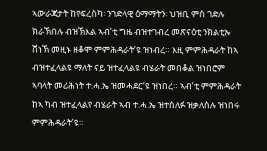ኣውራጃታት ከየፍረስካ፡ ንገድላዊ ዕማማትን፡ ህዝቢ ምስ ገድሉ ክራኽበሉ ብዝኽእል ኣብ’ቲ ግዜ ብዝተገብረ መጽናዕቲ ንክልቲኡ ሸነኽ መዚኑ ዘቆሞ ምምሕዳራት’ዩ ዝነብረ። እዚ ምምሕዳራት ከኣ ብዝተፈላልዩ ማለት ናይ ዝተፈላልዩ ብሄራት መበቆል ዝነበሮም ኣባላት መሪሕነት ተ.ሓ.ኤ ዝመሓደር’ዩ ዝነበረ። ኣብ’ቲ ምምሕዳራት ከኣ ካብ ዝተፈላልየ ብሄራት ኣብ ተ.ሓ.ኤ ዝተሰለፉ ዝቃለስሉ ዝነበሩ ምምሕዳራት’ዩ።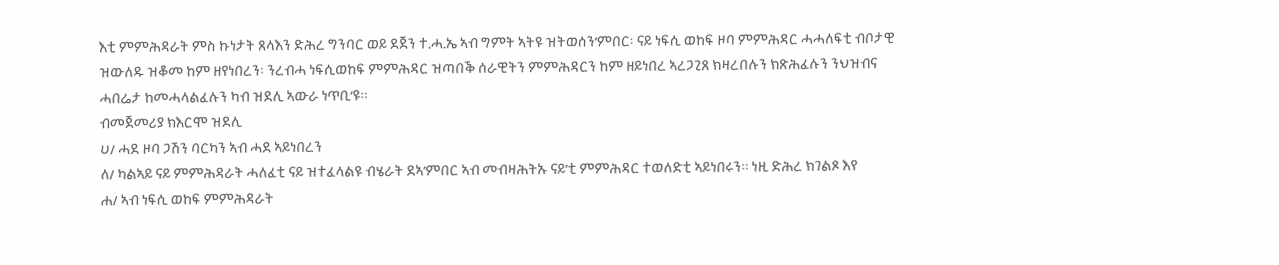እቲ ምምሕዳራት ምስ ኩነታት ጸላእን ድሕረ ግንባር ወይ ደጀን ተ.ሓ.ኤ ኣብ ግምት ኣትዩ ዝትወሰን’ምበር፡ ናይ ነፍሲ ወከፍ ዞባ ምምሕዳር ሓሓለፍቲ ብቦታዊ ዝውለዱ ዝቆመ ከም ዘየነበረን፡ ንረብሓ ነፍሲወከፍ ምምሕዳር ዝጣበቕ ሰራዊትን ምምሕዳርን ከም ዘይነበረ ኣረጋጊጸ ክዛረበሉን ክጽሕፈሉን ንህዝብና ሓበሬታ ከመሓላልፈሉን ካብ ዝደሊ ኣውራ ነጥቢ’ዩ።
ብመጀመሪያ ክእርሞ ዝደሊ
ሀ/ ሓደ ዞባ ጋሽን ባርካን ኣብ ሓደ ኣይነበረን
ለ/ ካልኣይ ናይ ምምሕዳራት ሓለፈቲ ናይ ዝተፈላልዩ ብሄራት ደኣ’ምበር ኣብ መብዛሕትኡ ናይ’ቲ ምምሕዳር ተወለድቲ ኣይነበሩን። ነዚ ድሕረ ክገልጾ እየ
ሐ/ ኣብ ነፍሲ ወከፍ ምምሕዳራት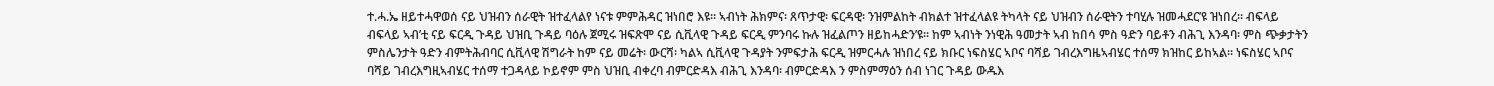ተ.ሓ.ኤ ዘይተሓዋወሰ ናይ ህዝብን ሰራዊት ዝተፈላልየ ነናቱ ምምሕዳር ዝነበሮ እዩ። ኣብነት ሕክምና፡ ጸጥታዊ፡ ፍርዳዊ፡ ንዝምልከት ብክልተ ዝተፈላልዩ ትካላት ናይ ህዝብን ሰራዊትን ተባሂሉ ዝመሓደር’ዩ ዝነበረ። ብፍላይ ብፍላይ ኣብ’ቲ ናይ ፍርዲ ጉዳይ ህዝቢ ጉዳይ ባዕሉ ጀሚሩ ዝፍጽሞ ናይ ሲቪላዊ ጉዳይ ፍርዲ ምንባሩ ኩሉ ዝፈልጦን ዘይከሓድን’ዩ። ከም ኣብነት ንነዊሕ ዓመታት ኣብ ከበሳ ምስ ዓድን ባይቶን ብሕጊ እንዳባ፡ ምስ ጭቃታትን ምስሌንታት ዓድን ብምትሕብባር ሲቪላዊ ሽግራት ከም ናይ መሬት፡ ውርሻ፡ ካልኣ ሲቪላዊ ጉዳያት ንምፍታሕ ፍርዲ ዝምርሓሉ ዝነበረ ናይ ክቡር ነፍስሄር ኣቦና ባሻይ ገብረእግዜኣብሄር ተሰማ ክዝከር ይከኣል። ነፍስሄር ኣቦና ባሻይ ገብረእግዚኣብሄር ተሰማ ተጋዳላይ ኮይኖም ምስ ህዝቢ ብቀረባ ብምርድዳእ ብሕጊ እንዳባ፡ ብምርድዳእ ን ምስምማዕን ሰብ ነገር ጉዳይ ውዱእ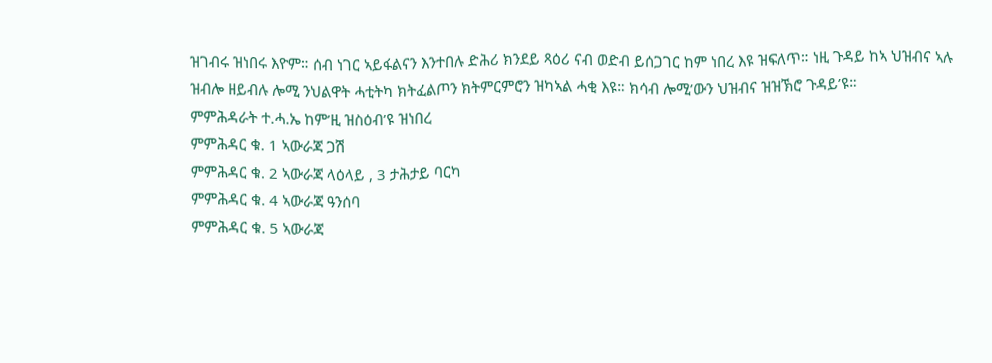ዝገብሩ ዝነበሩ እዮም። ሰብ ነገር ኣይፋልናን እንተበሉ ድሕሪ ክንደይ ጻዕሪ ናብ ወድብ ይሰጋገር ከም ነበረ እዩ ዝፍለጥ። ነዚ ጉዳይ ከኣ ህዝብና ኣሉ ዝብሎ ዘይብሉ ሎሚ ንህልዋት ሓቲትካ ክትፈልጦን ክትምርምሮን ዝካኣል ሓቂ እዩ። ክሳብ ሎሚ’ውን ህዝብና ዝዝኽሮ ጉዳይ’ዩ።
ምምሕዳራት ተ.ሓ.ኤ ከም’ዚ ዝስዕብ’ዩ ዝነበረ
ምምሕዳር ቁ. 1 ኣውራጃ ጋሽ
ምምሕዳር ቁ. 2 ኣውራጃ ላዕላይ , 3 ታሕታይ ባርካ
ምምሕዳር ቁ. 4 ኣውራጃ ዓንሰባ
ምምሕዳር ቁ. 5 ኣውራጃ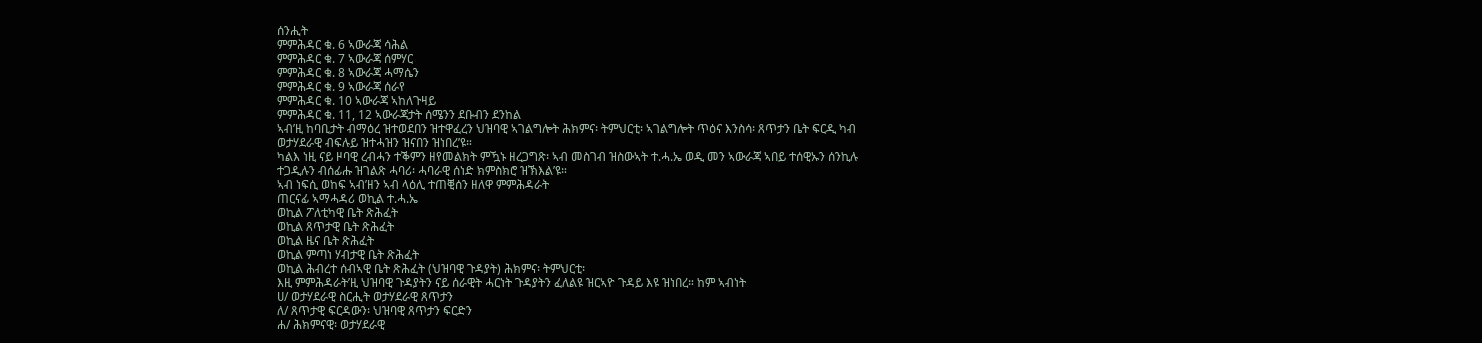ሰንሒት
ምምሕዳር ቁ. 6 ኣውራጃ ሳሕል
ምምሕዳር ቁ. 7 ኣውራጃ ሰምሃር
ምምሕዳር ቁ. 8 ኣውራጃ ሓማሴን
ምምሕዳር ቁ. 9 ኣውራጃ ሰራየ
ምምሕዳር ቁ. 10 ኣውራጃ ኣከለጉዛይ
ምምሕዳር ቁ. 11, 12 ኣውራጃታት ሰሜንን ደቡብን ደንከል
ኣብ’ዚ ከባቢታት ብማዕረ ዝተወደበን ዝተዋፈረን ህዝባዊ ኣገልግሎት ሕክምና፡ ትምህርቲ፡ ኣገልግሎት ጥዕና እንስሳ፡ ጸጥታን ቤት ፍርዲ ካብ ወታሃደራዊ ብፍሉይ ዝተሓዝን ዝናበን ዝነበረ’ዩ።
ካልእ ነዚ ናይ ዞባዊ ረብሓን ተቕምን ዘየመልክት ምዃኑ ዘረጋግጽ፡ ኣብ መስገብ ዝስውኣት ተ.ሓ.ኤ ወዲ መን ኣውራጃ ኣበይ ተሰዊኡን ሰንኪሉ ተጋዲሉን ብሰፊሑ ዝገልጽ ሓባሪ፡ ሓባራዊ ሰነድ ክምስክሮ ዝኽእል’ዩ።
ኣብ ነፍሲ ወከፍ ኣብ’ዘን ኣብ ላዕሊ ተጠቒሰን ዘለዋ ምምሕዳራት
ጠርናፊ ኣማሓዳሪ ወኪል ተ.ሓ.ኤ
ወኪል ፖለቲካዊ ቤት ጽሕፈት
ወኪል ጸጥታዊ ቤት ጽሕፈት
ወኪል ዜና ቤት ጽሕፈት
ወኪል ምጣነ ሃብታዊ ቤት ጽሕፈት
ወኪል ሕብረተ ሰብኣዊ ቤት ጽሕፈት (ህዝባዊ ጉዳያት) ሕክምና፡ ትምህርቲ፡
እዚ ምምሕዳራት’ዚ ህዝባዊ ጉዳያትን ናይ ሰራዊት ሓርነት ጉዳያትን ፈለልዩ ዝርኣዮ ጉዳይ እዩ ዝነበረ። ከም ኣብነት
ሀ/ ወታሃደራዊ ስርሒት ወታሃደራዊ ጸጥታን
ለ/ ጸጥታዊ ፍርዳውን፡ ህዝባዊ ጸጥታን ፍርድን
ሐ/ ሕክምናዊ፡ ወታሃደራዊ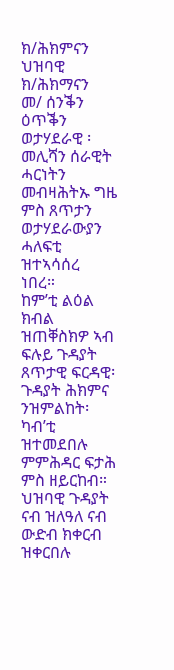ክ/ሕክምናን ህዝባዊ ክ/ሕክማናን
መ/ ሰንቕን ዕጥቕን ወታሃደራዊ ፡ መሊሻን ሰራዊት ሓርነትን መብዛሕትኡ ግዜ ምስ ጸጥታን ወታሃደራውያን ሓለፍቲ ዝተኣሳሰረ ነበረ።
ከም’ቲ ልዕል ክብል ዝጠቐስክዎ ኣብ ፍሉይ ጉዳያት ጸጥታዊ ፍርዳዊ፡ ጉዳያት ሕክምና ንዝምልከት፡ ካብ’ቲ ዝተመደበሉ ምምሕዳር ፍታሕ ምስ ዘይርከብ። ህዝባዊ ጉዳያት ናብ ዝለዓለ ናብ ውድብ ክቀርብ ዝቀርበሉ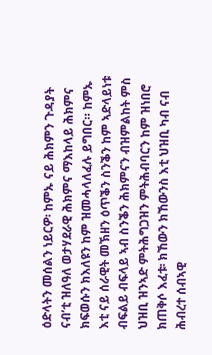ዕድላትን መሰልን ነይርዎ፡ ከምኡ ናይ ሕክምን ጉዳያት ናብ’ቲ ዝለዓለ ወታሃደራዊ ሕክምና ማእከላይ ሕክምና ክፍወሱን ክእለዩን ከም ዝመሓላለፈሉ ይግበር። ከምኡ እቲ ናይ ሰራዊት መኽዘን ዕጥቕን ስንቕን ከም ኣድላይነቱ ብፍልይ ብፍላይ ኣብ ስንቕን ሕክምናን ብዝምልከት ምስ ህዝቢ ዝንኣድ ምትሕግጋዝን ምትሕብባርን ከም ዝነበሮ ክጠቅሶ እፈቱ፡ ክኸውን ክኸውንስ እቲ ህዝቢ ካብ ናብ ሕብረተ ሰብኣዊ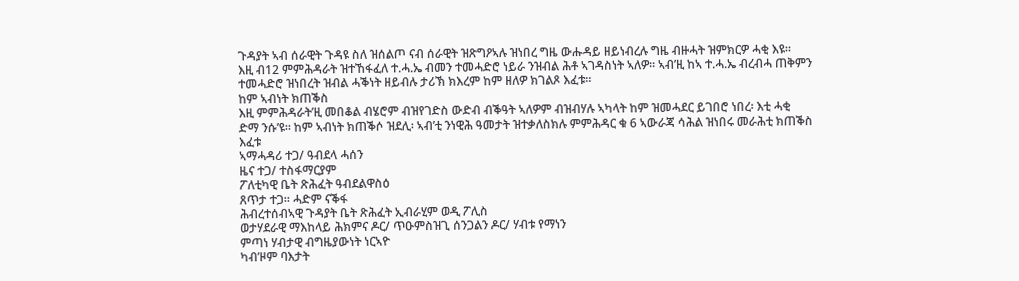ጉዳያት ኣብ ሰራዊት ጉዳዩ ስለ ዝሰልጦ ናብ ሰራዊት ዝጽግዖኣሉ ዝነበረ ግዜ ውሑዳይ ዘይነብረሉ ግዜ ብዙሓት ዝምክርዎ ሓቂ እዩ።
እዚ ብ12 ምምሕዳራት ዝተኸፋፈለ ተ.ሓ.ኤ ብመን ተመሓድሮ ነይራ ንዝብል ሕቶ ኣገዳስነት ኣለዎ። ኣብ’ዚ ከኣ ተ.ሓ.ኤ ብረብሓ ጠቅምን ተመሓድሮ ዝነበረት ዝብል ሓቕነት ዘይብሉ ታሪኽ ክእረም ከም ዘለዎ ክገልጾ እፈቱ።
ከም ኣብነት ክጠቕስ
እዚ ምምሕዳራት’ዚ መበቆል ብሄሮም ብዝየገድስ ውድብ ብቕዓት ኣለዎም ብዝብሃሉ ኣካላት ከም ዝመሓደር ይገበሮ ነበረ፡ እቲ ሓቂ ድማ ንሱ’ዩ። ከም ኣብነት ክጠቕሶ ዝደሊ፡ ኣብ’ቲ ንነዊሕ ዓመታት ዝተቃለስክሉ ምምሕዳር ቁ 6 ኣውራጃ ሳሕል ዝነበሩ መራሕቲ ክጠቕስ እፈቱ
ኣማሓዳሪ ተጋ/ ዓብደላ ሓሰን
ዜና ተጋ/ ተስፋማርያም
ፖለቲካዊ ቤት ጽሕፈት ዓብደልዋስዕ
ጸጥታ ተጋ። ሓድም ናቕፋ
ሕብረተሰብኣዊ ጉዳያት ቤት ጽሕፈት ኢብራሂም ወዲ ፖሊስ
ወታሃደራዊ ማእከላይ ሕክምና ዶር/ ጥዑምስዝጊ ሰንጋልን ዶር/ ሃብቱ የማነን
ምጣነ ሃብታዊ ብግዜያውነት ነርኣዮ
ካብ’ዞም ባእታት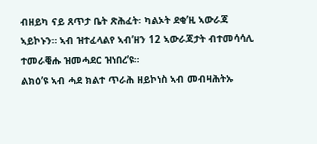ብዘይካ ናይ ጸጥታ ቤት ጽሕፈት፡ ካልኦት ደቂ’ዚ ኣውራጃ ኣይኮኑን። ኣብ ዝተፈላልየ ኣብ’ዘን 12 ኣውራጃታት ብተመሳሳሊ ተመራቒሑ ዝመሓደር ዝነበረ’ዩ።
ልክዕ’ዩ ኣብ ሓደ ክልተ ጥራሕ ዘይኮነስ ኣብ መብዛሕትኡ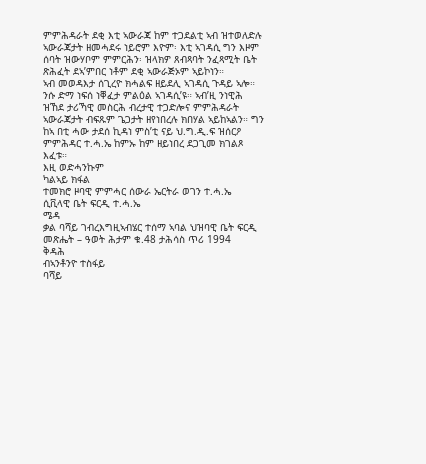ምምሕዳራት ደቂ እቲ ኣውራጃ ከም ተጋደልቲ ኣብ ዝተወለድሉ ኣውራጃታት ዘመሓደሩ ነይሮም እዮም፡ እቲ ኣገዳሲ ግን እዞም ሰባት ዝውሃቦም ምምርሕን፡ ዝላክዎ ጸብጻባት ንፈጻሚት ቤት ጽሕፈት ደኣ’ምበር ነቶም ደቂ ኣውራጅኦም ኣይኮነን።
ኣብ መወዳእታ ሰጊረዮ ክሓልፍ ዘይደሊ ኣገዳሲ ጉዳይ ኣሎ። ንሱ ድማ ነፍሰ ነቐፈታ ምልዕል ኣገዳሲ’ዩ። ኣብ’ዚ ንነዊሕ ዝኸደ ታሪኻዊ መስርሕ ብረታዊ ተጋድሎና ምምሕዳራት ኣውራጃታት ብፍጹም ጌጋታት ዘየነበረሉ ክበሃል ኣይከኣልን። ግን ከኣ በቲ ሓው ታደሰ ኪዳነ ምስ’ቲ ናይ ህ.ግ.ዲ.ፍ ዝሰርዖ ምምሕዳር ተ.ሓ.ኤ ከምኡ ከም ዘይነበረ ደጋጊመ ክገልጾ እፈቱ።
እዚ ወድሓንኩም
ካልኣይ ክፋል
ተመክሮ ዞባዊ ምምሓር ሰውራ ኤርትራ ወገን ተ.ሓ.ኤ
ሲቪላዊ ቤት ፍርዲ ተ.ሓ.ኤ
ሜዳ
ቃል ባሻይ ገብረእግዚኣብሄር ተሰማ ኣባል ህዝባዊ ቤት ፍርዲ
መጽሔት – ዓወት ሕታም ቁ.48 ታሕሳስ ጥሪ 1994
ቅዳሕ
ብኣንቶንዮ ተስፋይ
ባሻይ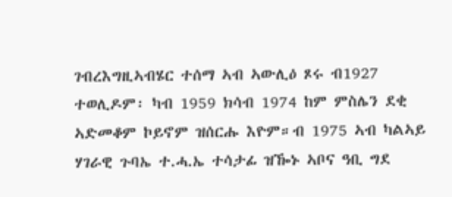ገብረእግዚኣብሄር ተሰማ ኣብ ኣውሊዕ ጾሩ ብ1927 ተወሊዶም፡ ካብ 1959 ክሳብ 1974 ከም ምስሌን ደቂ ኣድመቆም ኮይኖም ዝሰርሑ እዮም።ብ 1975 ኣብ ካልኣይ ሃገራዊ ጉባኤ ተ.ሓ.ኤ ተሳታፊ ዝዀኑ ኣቦና ዓቢ ግደ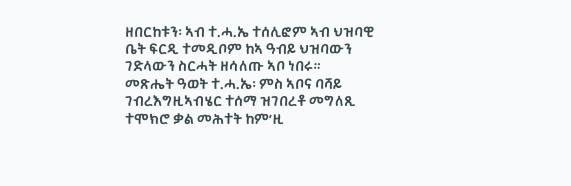ዘበርከቱን፡ ኣብ ተ.ሓ.ኤ ተሰሊፎም ኣብ ህዝባዊ ቤት ፍርዲ ተመዲቦም ከኣ ዓብይ ህዝባውን ገድላውን ስርሓት ዘሳለጡ ኣቦ ነበሩ።
መጽሔት ዓወት ተ.ሓ.ኤ፡ ምስ ኣቦና ባሻይ ገብረእግዚኣብሄር ተሰማ ዝገበረቶ መግለጺ ተሞክሮ ቃል መሕተት ከም’ዚ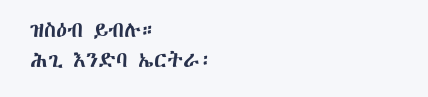ዝስዕብ ይብሉ።
ሕጊ እንድባ ኤርትራ፡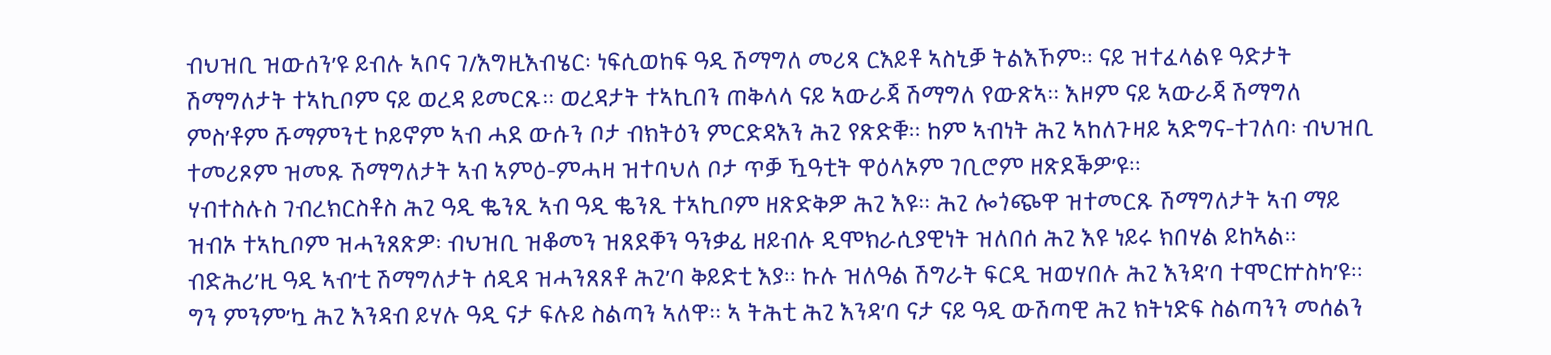ብህዝቢ ዝውሰን’ዩ ይብሉ ኣቦና ገ/እግዚእብሄር፡ ነፍሲወከፍ ዓዲ ሽማግለ መሪጻ ርእይቶ ኣስኒቓ ትልእኾም። ናይ ዝተፈላልዩ ዓድታት ሽማግለታት ተኣኪቦም ናይ ወረዳ ይመርጹ። ወረዳታት ተኣኪበን ጠቅላላ ናይ ኣውራጃ ሽማግለ የውጽኣ። እዞም ናይ ኣውራጃ ሽማግለ ምስ’ቶም ሹማምንቲ ኮይኖም ኣብ ሓደ ውሱን ቦታ ብክትዕን ምርድዳእን ሕጊ የጽድቑ። ከም ኣብነት ሕጊ ኣከለጉዛይ ኣድግና-ተገለባ፡ ብህዝቢ ተመሪጾም ዝመጹ ሽማግለታት ኣብ ኣምዕ-ምሓዛ ዝተባህለ ቦታ ጥቓ ዃዓቲት ዋዕላኦም ገቢሮም ዘጽደቕዎ’ዩ።
ሃብተስሉስ ገብረክርስቶስ ሕጊ ዓዲ ቈንጺ ኣብ ዓዲ ቈንጺ ተኣኪቦም ዘጽድቅዎ ሕጊ እዩ። ሕጊ ሎጎጭዋ ዝተመርጹ ሽማግለታት ኣብ ማይ ዝብኦ ተኣኪቦም ዝሓንጸጽዎ፡ ብህዝቢ ዝቆመን ዝጸደቐን ዓንቃፊ ዘይብሉ ዲሞክራሲያዊነት ዝለበሰ ሕጊ እዩ ነይሩ ክበሃል ይከኣል።
ብድሕሪ’ዚ ዓዲ ኣብ’ቲ ሽማግለታት ሰዲዳ ዝሓንጸጸቶ ሕጊ’ባ ቅይድቲ እያ። ኩሉ ዝለዓል ሽግራት ፍርዲ ዝወሃበሉ ሕጊ እንዳ’ባ ተሞርኵስካ’ዩ። ግን ምንም’ኳ ሕጊ እንዳብ ይሃሉ ዓዲ ናታ ፍሉይ ስልጣን ኣለዋ። ኣ ትሕቲ ሕጊ እንዳ’ባ ናታ ናይ ዓዲ ውሽጣዊ ሕጊ ክትነድፍ ስልጣንን መሰልን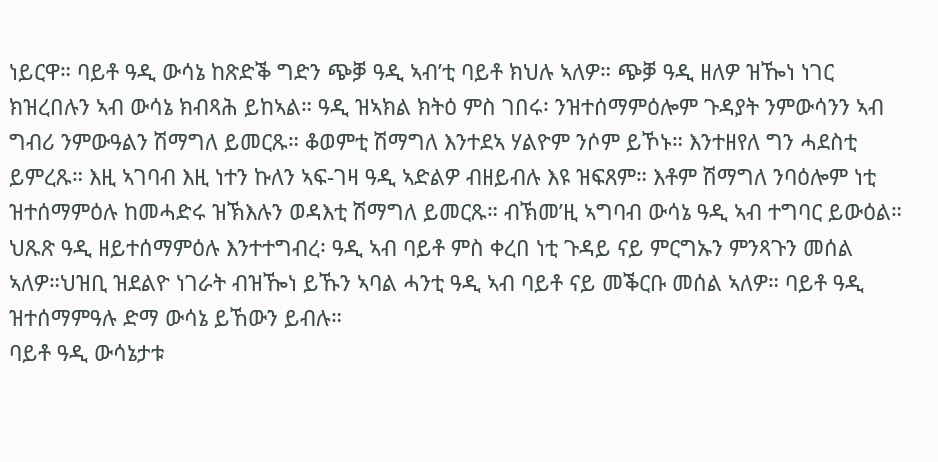ነይርዋ። ባይቶ ዓዲ ውሳኔ ከጽድቕ ግድን ጭቓ ዓዲ ኣብ’ቲ ባይቶ ክህሉ ኣለዎ። ጭቓ ዓዲ ዘለዎ ዝዀነ ነገር ክዝረበሉን ኣብ ውሳኔ ክብጻሕ ይከኣል። ዓዲ ዝኣክል ክትዕ ምስ ገበሩ፡ ንዝተሰማምዕሎም ጉዳያት ንምውሳንን ኣብ ግብሪ ንምውዓልን ሽማግለ ይመርጹ። ቆወምቲ ሽማግለ እንተደኣ ሃልዮም ንሶም ይኾኑ። እንተዘየለ ግን ሓደስቲ ይምረጹ። እዚ ኣገባብ እዚ ነተን ኩለን ኣፍ-ገዛ ዓዲ ኣድልዎ ብዘይብሉ እዩ ዝፍጸም። እቶም ሽማግለ ንባዕሎም ነቲ ዝተሰማምዕሉ ከመሓድሩ ዝኽእሉን ወዳእቲ ሽማግለ ይመርጹ። ብኽመ’ዚ ኣግባብ ውሳኔ ዓዲ ኣብ ተግባር ይውዕል።
ህጹጽ ዓዲ ዘይተሰማምዕሉ እንተተግብረ፡ ዓዲ ኣብ ባይቶ ምስ ቀረበ ነቲ ጉዳይ ናይ ምርግኡን ምንጻጉን መሰል ኣለዎ።ህዝቢ ዝደልዮ ነገራት ብዝዀነ ይኹን ኣባል ሓንቲ ዓዲ ኣብ ባይቶ ናይ መቕርቡ መሰል ኣለዎ። ባይቶ ዓዲ ዝተሰማምዓሉ ድማ ውሳኔ ይኸውን ይብሉ።
ባይቶ ዓዲ ውሳኔታቱ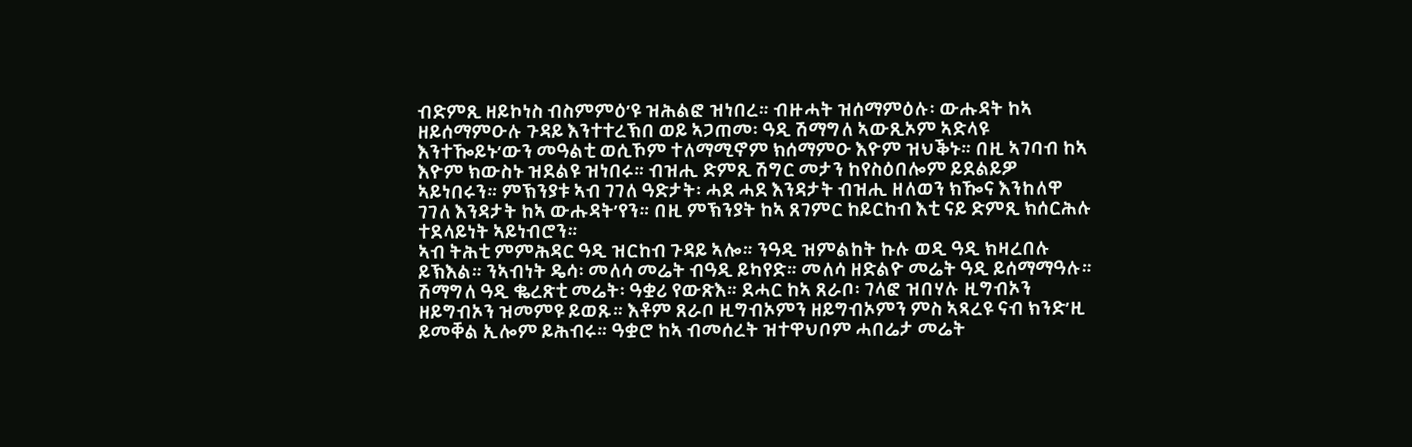ብድምጺ ዘይኮነስ ብስምምዕ’ዩ ዝሕልፎ ዝነበረ። ብዙሓት ዝሰማምዕሉ፡ ውሑዳት ከኣ ዘይሰማምዑሉ ጉዳይ እንተተረኽበ ወይ ኣጋጠመ፡ ዓዲ ሽማግለ ኣውጺኦም ኣድላዩ እንተዀይኑ’ውን መዓልቲ ወሲኾም ተለማሚኖም ክሰማምዑ እዮም ዝህቕኑ። በዚ ኣገባብ ከኣ እዮም ክውስኑ ዝደልዩ ዝነበሩ። ብዝሒ ድምጺ ሽግር መታን ከየስዕበሎም ይደልይዎ ኣይነበሩን። ምኽንያቱ ኣብ ገገለ ዓድታት፡ ሓደ ሓደ እንዳታት ብዝሒ ዘለወን ክዀና እንከለዋ ገገለ እንዳታት ከኣ ውሑዳት’የን። በዚ ምኽንያት ከኣ ጸገምር ከይርከብ እቲ ናይ ድምጺ ክሰርሕሉ ተደላይነት ኣይነብሮን።
ኣብ ትሕቲ ምምሕዳር ዓዲ ዝርከብ ጉዳይ ኣሎ። ንዓዲ ዝምልከት ኩሉ ወዲ ዓዲ ክዛረበሉ ይኽእል። ንኣብነት ዴሳ፡ መለሳ መሬት ብዓዲ ይካየድ። መለሳ ዘድልዮ መሬት ዓዲ ይሰማማዓሉ። ሽማግለ ዓዲ ቈረጽቲ መሬት፡ ዓቋሪ የውጽእ። ደሓር ከኣ ጸራቦ፡ ገላፎ ዝበሃሉ ዚግብኦን ዘይግብኦን ዝመምዩ ይወጹ። እቶም ጸራቦ ዚግብኦምን ዘይግብኦምን ምስ ኣጻረዩ ናብ ክንድ’ዚ ይመቐል ኢሎም ይሕብሩ። ዓቋሮ ከኣ ብመሰረት ዝተዋህቦም ሓበሬታ መሬት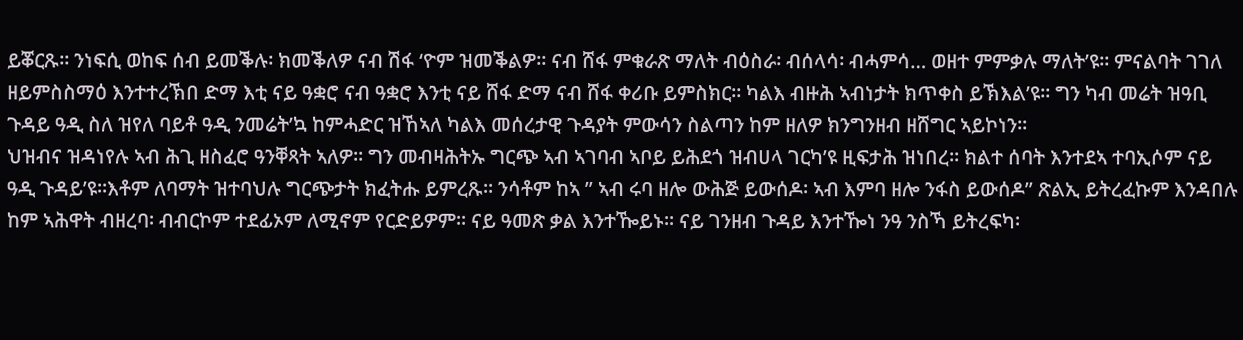ይቖርጹ። ንነፍሲ ወከፍ ሰብ ይመቕሉ፡ ክመቕለዎ ናብ ሽፋ ‘ዮም ዝመቕልዎ። ናብ ሸፋ ምቁራጽ ማለት ብዕስራ፡ ብሰላሳ፡ ብሓምሳ… ወዘተ ምምቃሉ ማለት’ዩ። ምናልባት ገገለ ዘይምስስማዕ እንተተረኽበ ድማ እቲ ናይ ዓቋሮ ናብ ዓቋሮ እንቲ ናይ ሸፋ ድማ ናብ ሸፋ ቀሪቡ ይምስክር። ካልእ ብዙሕ ኣብነታት ክጥቀስ ይኽእል’ዩ። ግን ካብ መሬት ዝዓቢ ጉዳይ ዓዲ ስለ ዝየለ ባይቶ ዓዲ ንመሬት’ኳ ከምሓድር ዝኸኣለ ካልእ መሰረታዊ ጉዳያት ምውሳን ስልጣን ከም ዘለዎ ክንግንዘብ ዘሸግር ኣይኮነን።
ህዝብና ዝዳነየሉ ኣብ ሕጊ ዘስፈሮ ዓንቐጻት ኣለዎ። ግን መብዛሕትኡ ግርጭ ኣብ ኣገባብ ኣቦይ ይሕደጎ ዝብሀላ ገርካ’ዩ ዚፍታሕ ዝነበረ። ክልተ ሰባት እንተደኣ ተባኢሶም ናይ ዓዲ ጉዳይ’ዩ።እቶም ለባማት ዝተባህሉ ግርጭታት ክፈትሑ ይምረጹ። ንሳቶም ከኣ ” ኣብ ሩባ ዘሎ ውሕጅ ይውሰዶ፡ ኣብ እምባ ዘሎ ንፋስ ይውሰዶ” ጽልኢ ይትረፈኩም እንዳበሉ ከም ኣሕዋት ብዘረባ፡ ብብርኮም ተደፊኦም ለሚኖም የርድይዎም። ናይ ዓመጽ ቃል እንተዀይኑ። ናይ ገንዘብ ጉዳይ እንተዀነ ንዓ ንስኻ ይትረፍካ፡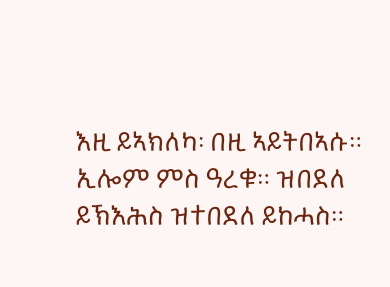እዚ ይኣክለካ፡ በዚ ኣይትበኣሱ። ኢሎም ምስ ዓረቁ። ዝበደለ ይኽእሕስ ዝተበደለ ይከሓስ።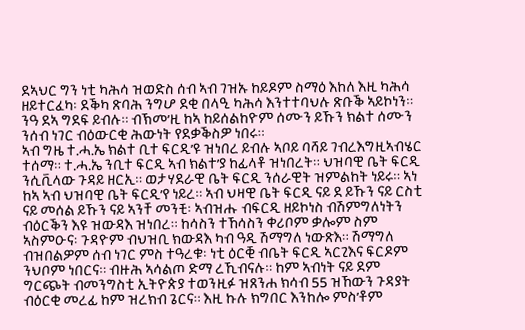ደኣህር ግን ነቲ ካሕሳ ዝወድስ ሰብ ኣብ ገዝኡ ከይዶም ስማዕ እከለ እዚ ካሕሳ ዘይተርፈካ፡ ደቕካ ጽባሕ ንግሆ ደቂ በላዒ ካሕሳ እንተተባህሉ ጽቡቕ ኣይኮነን። ንዓ ደኣ ግደፍ ይብሉ። ብኽመ’ዚ ከኣ ከይሰልከዮም ሰሙን ይኹን ክልተ ሰሙን ንሰብ ነገር ብዕውርቂ ሕውነት የደቃቕስዎ ነበሩ።
ኣብ ግዜ ተ.ሓ.ኤ ክልተ ቢተ ፍርዲ’ዩ ዝነበረ ይብሉ ኣቦይ ባሻይ ገብረእግዚኣብሄር ተሰማ። ተ.ሓ.ኤ ንቢተ ፍርዲ ኣብ ክልተ’ያ ከፊላቶ ዝነበረት። ህዝባዊ ቤት ፍርዲ ንሲቪላው ጉዳይ ዘርኢ። ወታሃደራዊ ቤት ፍርዲ ንሰራዊት ዝምልከት ነይሩ። ኣነ ከኣ ኣብ ህዝባዊ ቤት ፍርዲ’የ ነይረ። ኣብ ህዛዊ ቤት ፍርዲ ናይ ደ ይኹን ናይ ርስቲ ናይ መሰል ይኹን ናይ ኣንቸ መንቺ፡ ኣብዝሑ ብፍርዲ ዘይኮነስ ብሽምግለነትን ብዕርቕን እዩ ዝውዳእ ዝነበረ። ከሳስን ተኸሳስን ቀሪቦም ቃሎም ስም ኣስምዑና፡ ጉዳዮም ብህዝቢ ክውዳእ ካብ ዓዲ ሽማግለ ነውጽእ። ሽማግለ ብዝበልዎም ሰብ ነገር ምስ ተዓረቁ፡ ነቲ ዕርቒ ብቤት ፍርዲ ኣርጊእና ፍርዶም ንህቦም ነበርና። ብዙሕ ኣሳልጦ ድማ ረኺብናሉ። ከም ኣብነት ናይ ደም ግርጭት ብመንግስቲ ኢትዮጵያ ተወንዚፉ ዝጸንሐ ክሳብ 55 ዝኸውን ጉዳያት ብዕርቂ መረፊ ከም ዝረክብ ጌርና። እዚ ኩሉ ክግበር እንከሎ ምስ’ቶም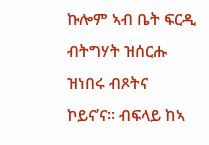ኩሎም ኣብ ቤት ፍርዲ ብትግሃት ዝሰርሑ ዝነበሩ ብጾትና ኮይና’ና። ብፍላይ ከኣ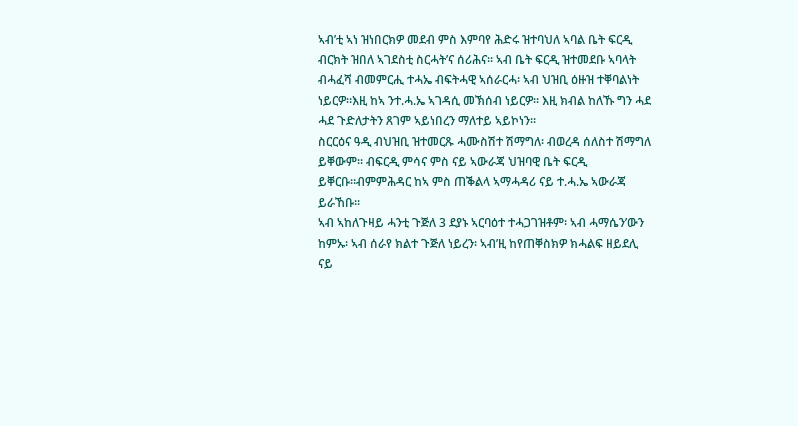ኣብ’ቲ ኣነ ዝነበርክዎ መደብ ምስ እምባየ ሕድሩ ዝተባህለ ኣባል ቤት ፍርዲ ብርክት ዝበለ ኣገደስቲ ስርሓት’ና ሰሪሕና። ኣብ ቤት ፍርዲ ዝተመደቡ ኣባላት ብሓፈሻ ብመምርሒ ተሓኤ ብፍትሓዊ ኣሰራርሓ፡ ኣብ ህዝቢ ዕዙዝ ተቐባልነት ነይርዎ።እዚ ከኣ ንተ.ሓ.ኤ ኣገዳሲ መኽሰብ ነይርዎ። እዚ ክብል ከለኹ ግን ሓደ ሓደ ጉድለታትን ጸገም ኣይነበረን ማለተይ ኣይኮነን።
ስርርዕና ዓዲ ብህዝቢ ዝተመርጹ ሓሙስሽተ ሽማግለ፡ ብወረዳ ሰለስተ ሽማግለ ይቐውም። ብፍርዲ ምሳና ምስ ናይ ኣውራጃ ህዝባዊ ቤት ፍርዲ ይቐርቡ።ብምምሕዳር ከኣ ምስ ጠቕልላ ኣማሓዳሪ ናይ ተ.ሓ.ኤ ኣውራጃ ይራኸቡ።
ኣብ ኣከለጉዛይ ሓንቲ ጉጅለ 3 ደያኑ ኣርባዕተ ተሓጋገዝቶም፡ ኣብ ሓማሴን’ውን ከምኡ፡ ኣብ ሰራየ ክልተ ጉጅለ ነይረን፡ ኣብ’ዚ ከየጠቐስክዎ ክሓልፍ ዘይደሊ ናይ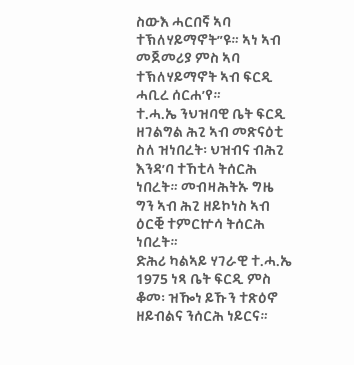ስውእ ሓርበኛ ኣባ ተኽለሃይማኖት”ዩ። ኣነ ኣብ መጀመሪያ ምስ ኣባ ተኽለሃይማኖት ኣብ ፍርዲ ሓቢረ ሰርሐ’የ።
ተ.ሓ.ኤ ንህዝባዊ ቤት ፍርዲ ዘገልግል ሕጊ ኣብ መጽናዕቲ ስለ ዝነበረት፡ ህዝብና ብሕጊ እንዳ’ባ ተኸቲላ ትሰርሕ ነበረት። መብዛሕትኡ ግዜ ግን ኣብ ሕጊ ዘይኮነስ ኣብ ዕርቒ ተምርኵሳ ትሰርሕ ነበረት።
ድሕሪ ካልኣይ ሃገራዊ ተ.ሓ.ኤ 1975 ነጻ ቤት ፍርዲ ምስ ቆመ፡ ዝዀነ ይኹን ተጽዕኖ ዘይብልና ንሰርሕ ነይርና።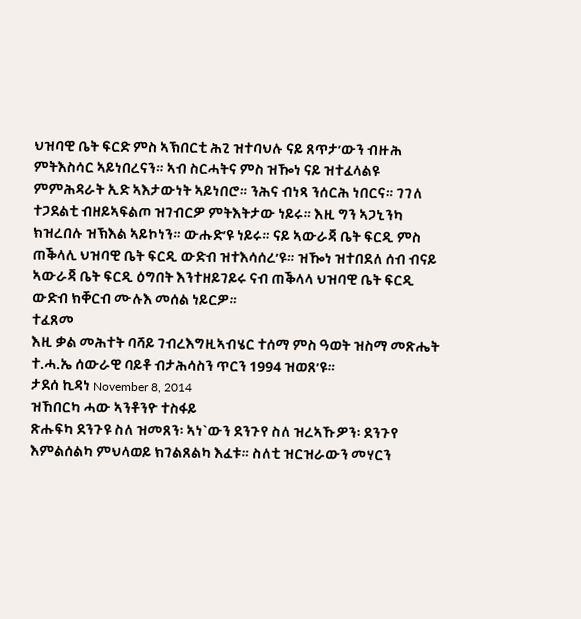ህዝባዊ ቤት ፍርድ ምስ ኣኽበርቲ ሕጊ ዝተባህሉ ናይ ጸጥታ’ውን ብዙሕ ምትእስሳር ኣይነበረናን። ኣብ ስርሓትና ምስ ዝዀነ ናይ ዝተፈላልዩ ምምሕዳራት ኢድ ኣእታውነት ኣይነበሮ። ንሕና ብነጻ ንሰርሕ ነበርና። ገገለ ተጋደልቲ ብዘይኣፍልጦ ዝገብርዎ ምትእትታው ነይሩ። እዚ ግን ኣጋኒንካ ክዝረበሉ ዝኽእል ኣይኮነን። ውሑድ’ዩ ነይሩ። ናይ ኣውራጃ ቤት ፍርዲ ምስ ጠቕላሊ ህዝባዊ ቤት ፍርዲ ውድብ ዝተእሳሰረ’ዩ። ዝዀነ ዝተበደለ ሰብ ብናይ ኣውራጃ ቤት ፍርዲ ዕግበት እንተዘይገይሩ ናብ ጠቕላላ ህዝባዊ ቤት ፍርዲ ውድብ ክቐርብ ሙሉእ መሰል ነይርዎ።
ተፈጸመ
እዚ ቃል መሕተት ባሻይ ገብረእግዚኣብሄር ተሰማ ምስ ዓወት ዝስማ መጽሔት ተ.ሓ.ኤ ሰውራዊ ባይቶ ብታሕሳስን ጥርን 1994 ዝወጸ’ዩ።
ታደሰ ኪዳነ November 8, 2014
ዝኸበርካ ሓው ኣንቶንዮ ተስፋይ
ጽሑፍካ ደንጉዩ ስለ ዝመጸን፡ ኣነ`ውን ደንጉየ ስለ ዝረኣኹዎን፡ ደንጉየ እምልሰልካ ምህላወይ ክገልጸልካ እፈቱ። ስለቲ ዝርዝራውን መሃርን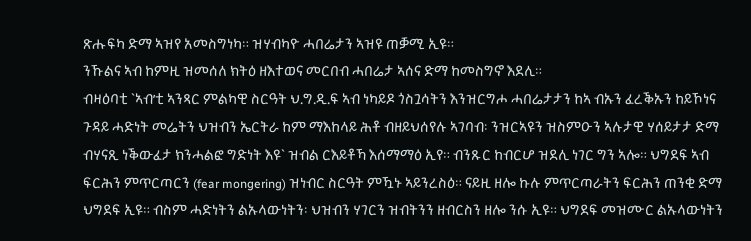ጽሑፍካ ድማ ኣዝየ አመስግነካ። ዝሃብካዮ ሓበሬታን ኣዝዩ ጠቓሚ ኢዩ።
ንኹልና ኣብ ከምዚ ዝመሰለ ክትዕ ዘእተወና መርበብ ሓበሬታ ኣሰና ድማ ከመስግኖ እደሊ።
ብዛዕባቲ `ኣብ’ቲ ኣንጻር ምልካዊ ስርዓት ህ.ግ.ዲ.ፍ ኣብ ነካይዶ ጎስጓሳትን እንዝርግሖ ሓበሬታታን ከኣ ብኡን ፈረቕኡን ከይኾነና ጉዳይ ሓድነት መሬትን ህዝብን ኤርትራ ከም ማእከላይ ሕቶ ብዘይህሰየሉ ኣገባብ፡ ንዝርኣዩን ዝስምዑን ኣሉታዊ ሃሰይታታ ድማ ብሃናጺ ነቕውፈታ ክንሓልፎ ግድነት እዩ` ዝብል ርእይቶኻ እሰማማዕ ኢየ። ብንጹር ከብርሆ ዝደሊ ነገር ግን ኣሎ። ህግደፍ ኣብ ፍርሕን ምጥርጣርን (fear mongering) ዝነብር ስርዓት ምዃኑ ኣይንረስዕ። ናይዚ ዘሎ ኩሉ ምጥርጣራትን ፍርሕን ጠንቂ ድማ ህግደፍ ኢዩ። ብስም ሓድነትን ልኡላውነትን፡ ህዝብን ሃገርን ዝብትንን ዘብርስን ዘሎ ንሱ ኢዩ። ህግደፍ መዝሙር ልኡላውነትን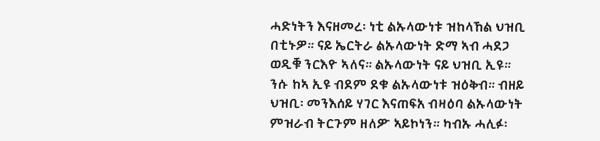ሓድነትን እናዘመረ፡ ነቲ ልኡላውነቱ ዝከላኸል ህዝቢ በቲኑዎ። ናይ ኤርትራ ልኡላውነት ድማ ኣብ ሓደጋ ወዲቑ ንርእዮ ኣለና። ልኡላውነት ናይ ህዝቢ ኢዩ። ንሱ ከኣ ኢዩ ብደም ደቁ ልኡላውነቱ ዝዕቅብ። ብዘይ ህዝቢ፡ መንእሰይ ሃገር እናጠፍአ ብዛዕባ ልኡላውነት ምዝራብ ትርጉም ዘለዏ ኣይኮነን። ካብኡ ሓሊፉ፡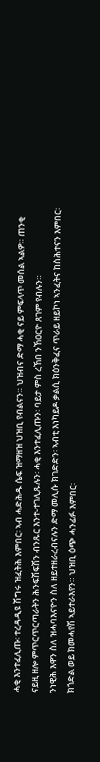ሓቂ እንተፈሊጡ፡ ተረዳዲዩ ሽግሩ ዝፈትሕ እምበር፡ ኣብ ሓድሕዱ ሴፍ ዝማዘዝ ህዝቢ የብልናን። ህዝብና ድማ ሓቂ ናይ ምፍላጥ መሰል ኣልዎ። ጠንቂ ናይዚ ዘሎ ምጥርጥርጣራትን ሕንፍሽፍሽን ብንጹር እንተ-ተገሊጹሉን፡ ሓቂ እንተፈሊጡን፡ ባይታ ምስ ረኸበ ንኸዐርዮ ጸገም የብሉን።
ንነዊሕ እዋን ስለ ዝሓባእናዮን ስለ ዘይተዘራረብናሉን ድማ መሊሱ ክገድድን፡ ኣብቲ እነካይዶ ቃልሲ ክዕንቅፈና ጥራይ ዘይኮነ ኣንፈትና ከስሕተናን እምበር፡ ክጎድል ወይ ክመሓየሽ ኣይተራእየን። ህዝቢ ዕጭ ሓንፊፉ እምበር፡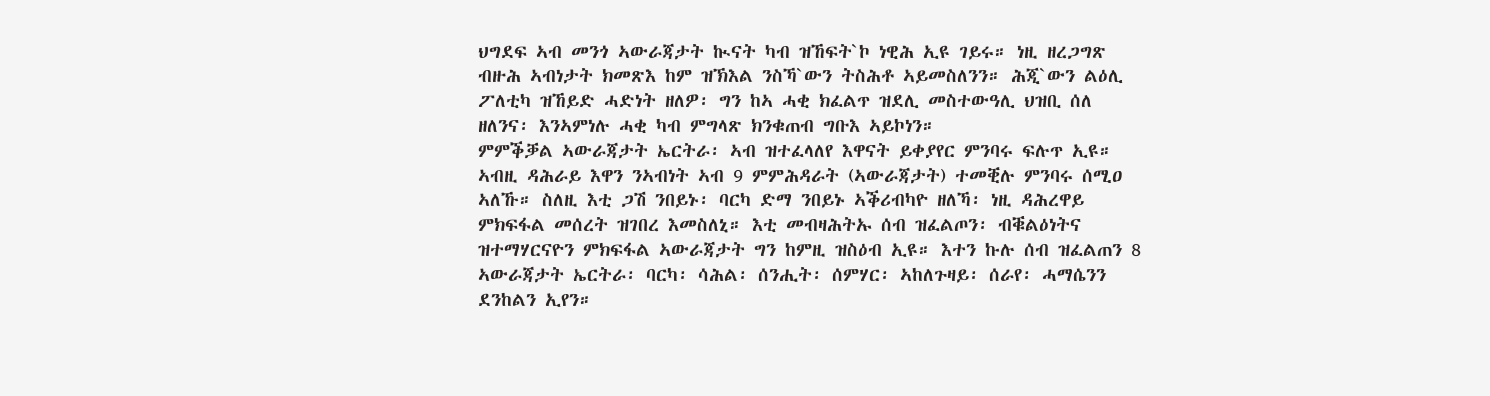ህግደፍ ኣብ መንጎ ኣውራጃታት ኲናት ካብ ዝኸፍት`ኮ ነዊሕ ኢዩ ገይሩ። ነዚ ዘረጋግጽ ብዙሕ ኣብነታት ክመጽእ ከም ዝኽእል ንስኻ`ውን ትስሕቶ ኣይመስለንን። ሕጂ`ውን ልዕሊ ፖለቲካ ዝኸይድ ሓድነት ዘለዎ፡ ግን ከኣ ሓቂ ክፈልጥ ዝደሊ መስተውዓሊ ህዝቢ ሰለ ዘለንና፡ እንኣምነሉ ሓቂ ካብ ምግላጽ ክንቁጠብ ግቡእ ኣይኮነን።
ምምቕቓል ኣውራጃታት ኤርትራ፡ ኣብ ዝተፈላለየ እዋናት ይቀያየር ምንባሩ ፍሉጥ ኢዩ። ኣብዚ ዳሕራይ እዋን ንኣብነት ኣብ 9 ምምሕዳራት (ኣውራጃታት) ተመቒሉ ምንባሩ ሰሚዐ ኣለኹ። ስለዚ እቲ ጋሽ ንበይኑ፡ ባርካ ድማ ንበይኑ ኣቕሪብካዮ ዘለኻ፡ ነዚ ዳሕረዋይ ምክፍፋል መሰረት ዝገበረ እመስለኒ። እቲ መብዛሕትኡ ሰብ ዝፈልጦን፡ ብቑልዕነትና ዝተማሃርናዮን ምክፍፋል ኣውራጃታት ግን ከምዚ ዝስዕብ ኢዩ። እተን ኩሉ ሰብ ዝፈልጠን 8 ኣውራጃታት ኤርትራ፡ ባርካ፡ ሳሕል፡ ሰንሒት፡ ሰምሃር፡ ኣከለጉዛይ፡ ሰራየ፡ ሓማሴንን ደንከልን ኢየን።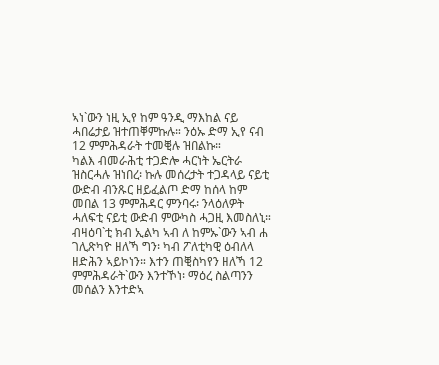ኣነ`ውን ነዚ ኢየ ከም ዓንዲ ማእከል ናይ ሓበሬታይ ዝተጠቐምኩሉ። ንዕኡ ድማ ኢየ ናብ 12 ምምሕዳራት ተመቒሉ ዝበልኩ።
ካልእ ብመራሕቲ ተጋድሎ ሓርነት ኤርትራ ዝስርሓሉ ዝነበረ፡ ኩሉ መሰረታት ተጋዳላይ ናይቲ ውድብ ብንጹር ዘይፈልጦ ድማ ከሰላ ከም መበል 13 ምምሕዳር ምንባሩ፡ ንላዕለዎት ሓለፍቲ ናይቲ ውድብ ምውካስ ሓጋዚ እመስለኒ።
ብዛዕባ`ቲ ክብ ኢልካ ኣብ ለ ከምኡ`ውን ኣብ ሐ ገሊጽካዮ ዘለኻ ግን፡ ካብ ፖለቲካዊ ዕብለላ ዘድሕን ኣይኮነን። እተን ጠቒስካየን ዘለኻ 12 ምምሕዳራት`ውን እንተኾነ፡ ማዕረ ስልጣንን መሰልን እንተድኣ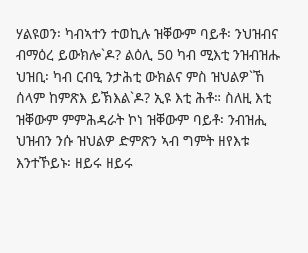ሃልዩወን፡ ካብኣተን ተወኪሉ ዝቐውም ባይቶ፡ ንህዝብና ብማዕረ ይውክሎ`ዶ? ልዕሊ 50 ካብ ሚእቲ ንዝብዝሑ ህዝቢ፡ ካብ ርብዒ ንታሕቲ ውክልና ምስ ዝህልዎ`ኸ ሰላም ከምጽእ ይኽእል`ዶ? ኢዩ እቲ ሕቶ። ስለዚ እቲ ዝቐውም ምምሕዳራት ኮነ ዝቐውም ባይቶ፡ ንብዝሒ ህዝብን ንሱ ዝህልዎ ድምጽን ኣብ ግምት ዘየእቱ እንተኾይኑ፡ ዘይሩ ዘይሩ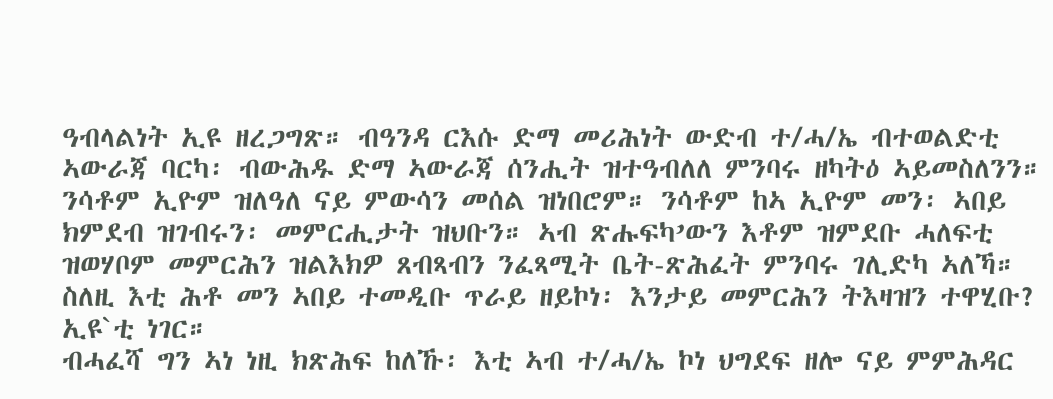ዓብላልነት ኢዩ ዘረጋግጽ። ብዓንዳ ርእሱ ድማ መሪሕነት ውድብ ተ/ሓ/ኤ ብተወልድቲ ኣውራጃ ባርካ፡ ብውሕዱ ድማ ኣውራጃ ሰንሒት ዝተዓብለለ ምንባሩ ዘካትዕ ኣይመስለንን። ንሳቶም ኢዮም ዝለዓለ ናይ ምውሳን መሰል ዝነበሮም። ንሳቶም ከኣ ኢዮም መን፡ ኣበይ ክምደብ ዝገብሩን፡ መምርሒታት ዝህቡን። ኣብ ጽሑፍካ’ውን እቶም ዝምደቡ ሓለፍቲ ዝወሃቦም መምርሕን ዝልእክዎ ጸብጻብን ንፈጻሚት ቤት-ጽሕፈት ምንባሩ ገሊድካ ኣለኻ። ስለዚ እቲ ሕቶ መን ኣበይ ተመዲቡ ጥራይ ዘይኮነ፡ እንታይ መምርሕን ትእዛዝን ተዋሂቡ? ኢዩ`ቲ ነገር።
ብሓፈሻ ግን ኣነ ነዚ ክጽሕፍ ከለኹ፡ እቲ ኣብ ተ/ሓ/ኤ ኮነ ህግደፍ ዘሎ ናይ ምምሕዳር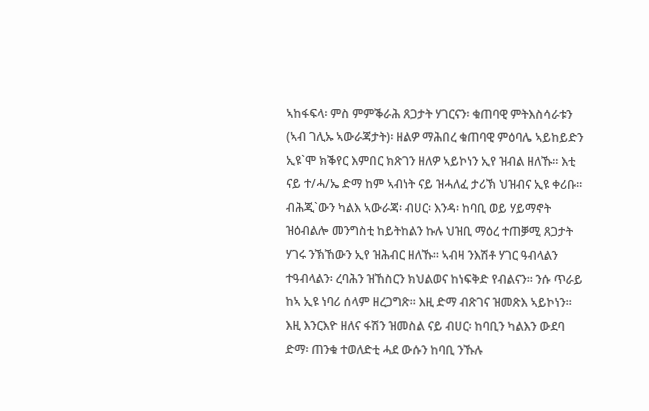ኣከፋፍላ፡ ምስ ምምቕራሕ ጸጋታት ሃገርናን፡ ቁጠባዊ ምትእስሳራቱን (ኣብ ገሊኡ ኣውራጃታት)፡ ዘልዎ ማሕበረ ቁጠባዊ ምዕባሌ ኣይከይድን ኢዩ`ሞ ክቕየር እምበር ክጽገን ዘለዎ ኣይኮነን ኢየ ዝብል ዘለኹ። እቲ ናይ ተ/ሓ/ኤ ድማ ከም ኣብነት ናይ ዝሓለፈ ታሪኽ ህዝብና ኢዩ ቀሪቡ። ብሕጂ`ውን ካልእ ኣውራጃ፡ ብሀር፡ እንዳ፡ ከባቢ ወይ ሃይማኖት ዝዕብልሎ መንግስቲ ከይትከልን ኩሉ ህዝቢ ማዕረ ተጠቓሚ ጸጋታት ሃገሩ ንኽኸውን ኢየ ዝሕብር ዘለኹ። ኣብዛ ንእሽቶ ሃገር ዓብላልን ተዓብላልን፡ ረባሕን ዝኸስርን ክህልወና ከነፍቅድ የብልናን። ንሱ ጥራይ ከኣ ኢዩ ነባሪ ሰላም ዘረጋግጽ። እዚ ድማ ብጽገና ዝመጽእ ኣይኮነን።
እዚ እንርእዮ ዘለና ፋሽን ዝመስል ናይ ብሀር፡ ከባቢን ካልእን ውደባ ድማ፡ ጠንቁ ተወለድቲ ሓደ ውሱን ከባቢ ንኹሉ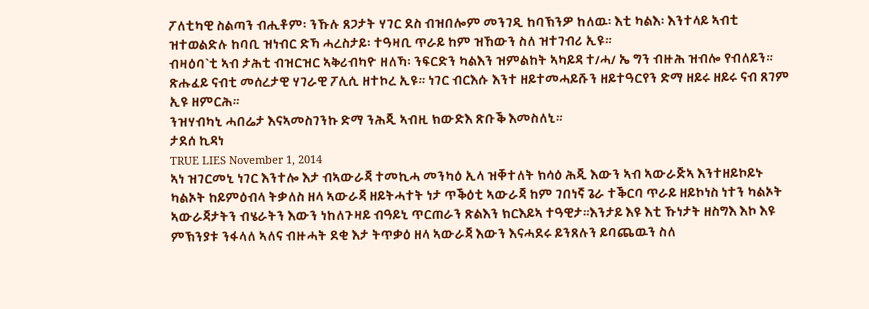ፖለቲካዊ ስልጣን ብሒቶም፡ ንኹሉ ጸጋታት ሃገር ደስ ብዝበሎም መንገዲ ከባኽንዎ ከለዉ፡ እቲ ካልእ፡ እንተላይ ኣብቲ ዝተወልድሉ ከባቢ ዝነብር ድኻ ሓረስታይ፡ ተዓዛቢ ጥራይ ከም ዝኸውን ስለ ዝተገብሪ ኢዩ።
ብዛዕባ`ቲ ኣብ ታሕቲ ብዝርዝር ኣቅሪብካዮ ዘለኻ፡ ንፍርድን ካልእን ዝምልከት ኣካይዳ ተ/ሓ/ ኤ ግን ብዙሕ ዝብሎ የብለይን። ጽሑፈይ ናብቲ መሰረታዊ ሃገራዊ ፖሊሲ ዘተኮረ ኢዩ። ነገር ብርእሱ እንተ ዘይተመሓይሹን ዘይተዓርየን ድማ ዘይሩ ዘይሩ ናብ ጸገም ኢዩ ዘምርሕ።
ንዝሃብካኒ ሓበሬታ እናኣመስገንኩ ድማ ንሕጂ ኣብዚ ክውድእ ጽቡቕ እመስለኒ።
ታደሰ ኪዳነ
TRUE LIES November 1, 2014
ኣነ ዝገርመኒ ነገር እንተሎ እታ ብኣውራጃ ተመኪሓ መንካዕ ኢላ ዝቐተለት ክሳዕ ሕጂ እውን ኣብ ኣውራጅኣ እንተዘይኮይኑ ካልኦት ከይምዕብላ ትቃለስ ዘላ ኣውራጃ ዘይትሓተት ነታ ጥቕዕቲ ኣውራጃ ከም ገበነኛ ጌራ ተቕርባ ጥራይ ዘይኮነስ ነተን ካልኦት ኣውራጃታትን ብሄራትን እውን ነከለጉዛይ ብዓይኒ ጥርጠራን ጽልእን ክርእይኣ ተዓዊታ።እንታይ እዩ እቲ ኹነታት ዘስግእ እኮ እዩ ምኽንያቱ ንፋላለ ኣለና ብዙሓት ደቂ እታ ትጥቃዕ ዘላ ኣውራጃ እውን እናሓደሩ ይንጸሉን ይባጨዉን ስለ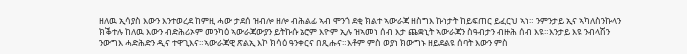ዘለዉ ኢሳያስ እውን እንተወረደ ከምዚ ሓው ታደሰ ዝብሎ ዘሎ ብሕልፊ ኣብ ሞንጎ ደቂ ክልተ ኣውራጃ ዘስግእ ኩነታት ከይፍጠር ይፈርህ ኣነ። ንምንታይ ኢና ኣካለስንኩላን ክቕተሉ ከለዉ እውን ብድሕሪኦም መንካዕ ኣውራጃውያን ይትኩሱ ኔሮም እዮም ኢሉ ዝኣመነ ሰብ እታ ጨቋኒት ኣውራጃን ስዓብታን ብዙሕ ሰብ እዩ።እንታይ እዩ ንብላሽን ንውግእ ሓድሕድን ዲና ተዋጊእና።ኣውራጃዊ ጽልኢ እኮ ክሳዕ ዓንቀርና በጺሑና።እቶም ምስ ወያነ ክውግኑ ዘይደልዩ ሰባት እውን ምስ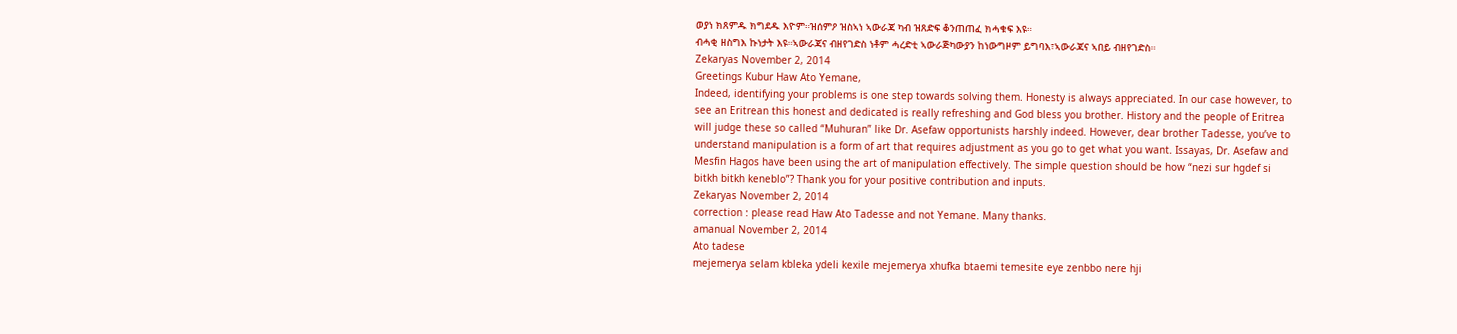ወያነ ክጸምዱ ክግደዱ እዮም።ዝሰምዖ ዝስኣነ ኣውራጃ ካብ ዝጸድፍ ቆንጠጠፈ ክሓቁፍ እዩ።
ብሓቂ ዘስግእ ኩነታት እዩ።ኣውራጃና ብዘየገድስ ነቶም ሓረድቲ ኣውራጅካውያን ከነውግዞም ይግባእ፣ኣውራጃና ኣበይ ብዘየገድስ።
Zekaryas November 2, 2014
Greetings Kubur Haw Ato Yemane,
Indeed, identifying your problems is one step towards solving them. Honesty is always appreciated. In our case however, to see an Eritrean this honest and dedicated is really refreshing and God bless you brother. History and the people of Eritrea will judge these so called “Muhuran” like Dr. Asefaw opportunists harshly indeed. However, dear brother Tadesse, you’ve to understand manipulation is a form of art that requires adjustment as you go to get what you want. Issayas, Dr. Asefaw and Mesfin Hagos have been using the art of manipulation effectively. The simple question should be how “nezi sur hgdef si bitkh bitkh keneblo”? Thank you for your positive contribution and inputs.
Zekaryas November 2, 2014
correction : please read Haw Ato Tadesse and not Yemane. Many thanks.
amanual November 2, 2014
Ato tadese
mejemerya selam kbleka ydeli kexile mejemerya xhufka btaemi temesite eye zenbbo nere hji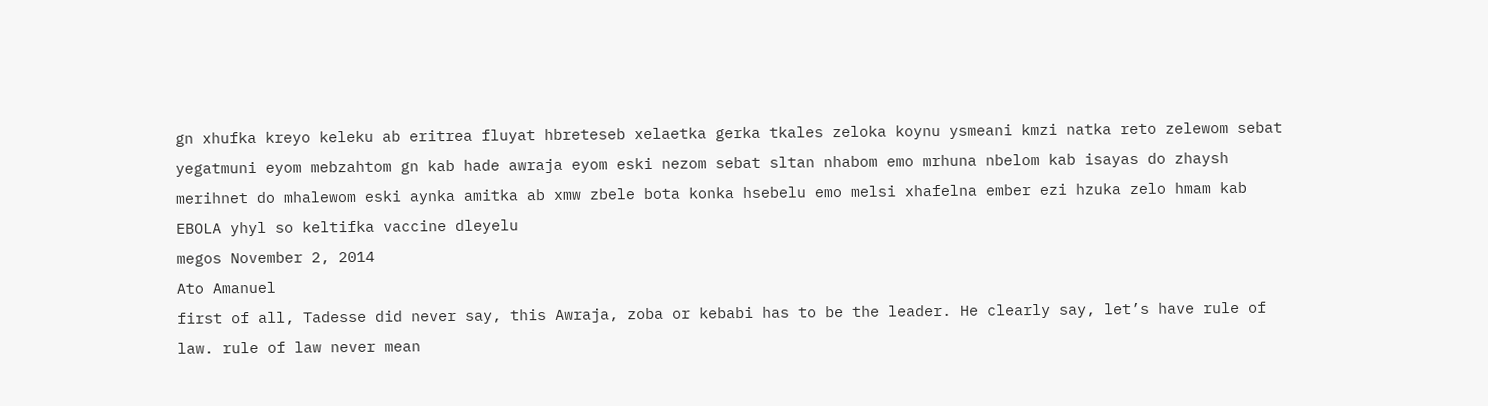gn xhufka kreyo keleku ab eritrea fluyat hbreteseb xelaetka gerka tkales zeloka koynu ysmeani kmzi natka reto zelewom sebat yegatmuni eyom mebzahtom gn kab hade awraja eyom eski nezom sebat sltan nhabom emo mrhuna nbelom kab isayas do zhaysh merihnet do mhalewom eski aynka amitka ab xmw zbele bota konka hsebelu emo melsi xhafelna ember ezi hzuka zelo hmam kab EBOLA yhyl so keltifka vaccine dleyelu
megos November 2, 2014
Ato Amanuel
first of all, Tadesse did never say, this Awraja, zoba or kebabi has to be the leader. He clearly say, let’s have rule of law. rule of law never mean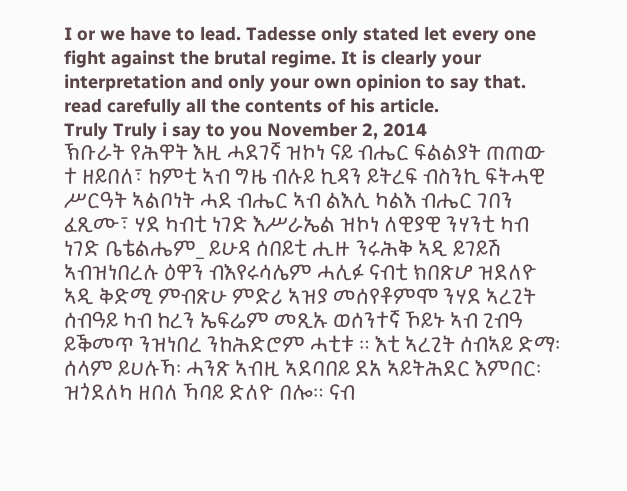I or we have to lead. Tadesse only stated let every one fight against the brutal regime. It is clearly your interpretation and only your own opinion to say that. read carefully all the contents of his article.
Truly Truly i say to you November 2, 2014
ኽቡራት የሕዋት እዚ ሓደገኛ ዝኮነ ናይ ብሔር ፍልልያት ጠጠው ተ ዘይበለ፣ ከምቲ ኣብ ግዜ ብሉይ ኪዳን ይትረፍ ብስንኪ ፍትሓዊ ሥርዓት ኣልቦነት ሓደ ብሔር ኣብ ልእሊ ካልእ ብሔር ገበን ፈጺሙ፣ ሃደ ካብቲ ነገድ እሥራኤል ዝኮነ ለዊያዊ ንሃንቲ ካብ ነገድ ቤቴልሔም_ ይሁዳ ሰበይቲ ሒዙ ንሩሕቅ ኣዲ ይገይሽ ኣብዝነበረሉ ዕዋን ብእየሩሳሌም ሓሊፉ ናብቲ ክበጽሆ ዝደለዮ ኣዲ ቅድሚ ምብጽሁ ምድሪ ኣዝያ መሰየቶምሞ ንሃደ ኣረጊት ሰብዓይ ካብ ከረን ኤፍሬም መጺኡ ወሰንተኛ ኾይኑ ኣብ ጊብዓ ይቕመጥ ንዝነበረ ንከሕድሮም ሓቲቱ ። እቲ ኣረጊት ሰብኣይ ድማ፡ ሰላም ይሀሉኻ፡ ሓንጽ ኣብዚ ኣደባበይ ደአ ኣይትሕደር እምበር፡ ዝጎደለካ ዘበለ ኻባይ ድለዮ በሎ። ናብ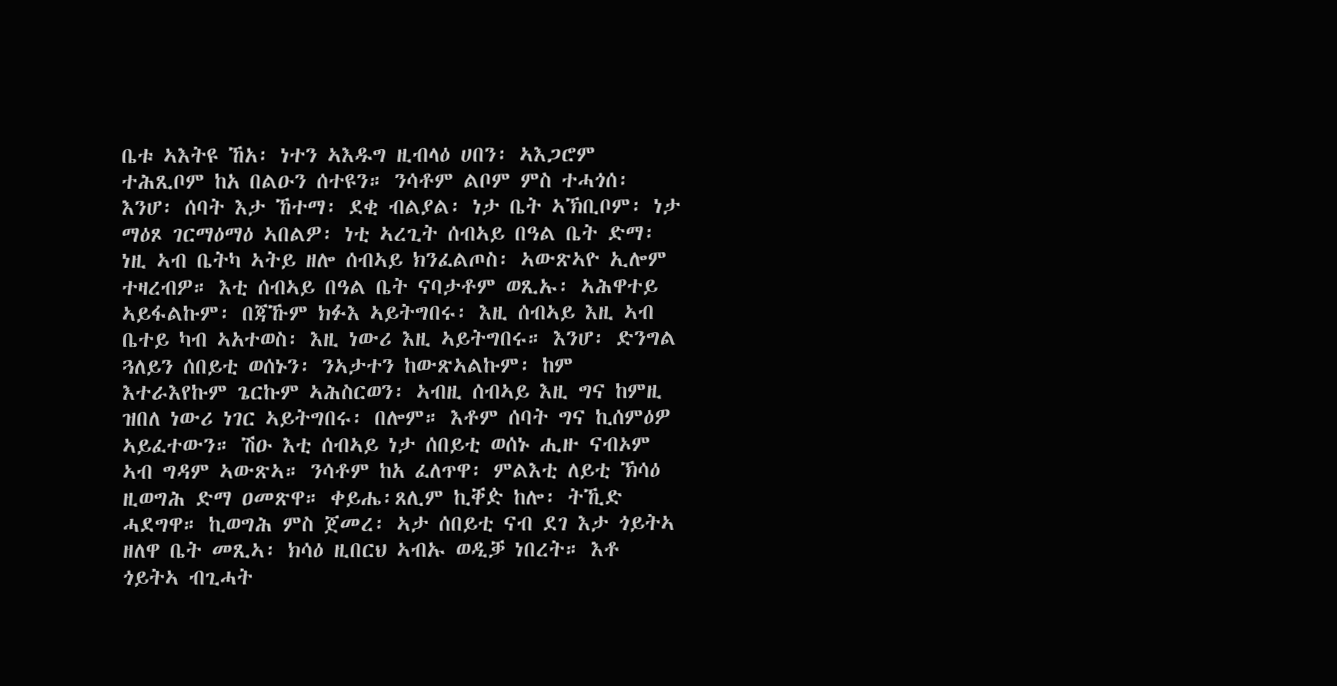ቤቱ ኣእትዩ ኸአ፡ ነተን ኣእዱግ ዚብላዕ ሀበን፡ ኣእጋሮም ተሕጺቦም ከአ በልዑን ሰተዩን። ንሳቶም ልቦም ምስ ተሓጎሰ፡ እንሆ፡ ሰባት እታ ኸተማ፡ ደቂ ብልያል፡ ነታ ቤት ኣኽቢቦም፡ ነታ ማዕጾ ገርማዕማዕ ኣበልዎ፡ ነቲ ኣረጊት ሰብኣይ በዓል ቤት ድማ፡ ነዚ ኣብ ቤትካ ኣትይ ዘሎ ሰብኣይ ክንፈልጦስ፡ ኣውጽኣዮ ኢሎም ተዛረብዎ። እቲ ሰብኣይ በዓል ቤት ናባታቶም ወጺኡ፡ ኣሕዋተይ ኣይፋልኩም፡ በጃኹም ክፉእ ኣይትግበሩ፡ እዚ ሰብኣይ እዚ ኣብ ቤተይ ካብ ኣአተወስ፡ እዚ ነውሪ እዚ ኣይትግበሩ። እንሆ፡ ድንግል ጓለይን ሰበይቲ ወሰኑን፡ ንኣታተን ከውጽኣልኩም፡ ከም እተራእየኩም ጌርኩም ኣሕስርወን፡ ኣብዚ ሰብኣይ እዚ ግና ከምዚ ዝበለ ነውሪ ነገር ኣይትግበሩ፡ በሎም። እቶም ሰባት ግና ኪሰምዕዎ ኣይፈተውን። ሽዑ እቲ ሰብኣይ ነታ ሰበይቲ ወሰኑ ሒዙ ናብኦም ኣብ ግዳም ኣውጽኣ። ንሳቶም ከአ ፈለጥዋ፡ ምልእቲ ለይቲ ኽሳዕ ዚወግሕ ድማ ዐመጽዋ። ቀይሔ፡ጸሊም ኪቐዽ ከሎ፡ ትኺድ ሓደግዋ። ኪወግሕ ምስ ጀመረ፡ ኣታ ሰበይቲ ናብ ደገ እታ ጎይትኣ ዘለዋ ቤት መጺኣ፡ ክሳዕ ዚበርህ ኣብኡ ወዲቓ ነበረት። እቶ ጎይትኣ ብጊሓት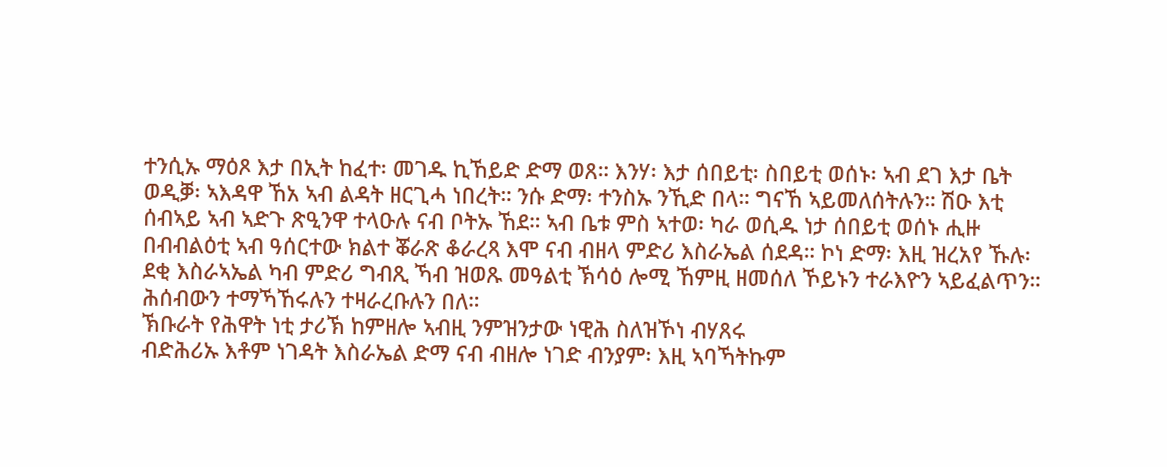ተንሲኡ ማዕጾ እታ በኢት ከፈተ፡ መገዱ ኪኸይድ ድማ ወጸ። እንሃ፡ እታ ሰበይቲ፡ ስበይቲ ወሰኑ፡ ኣብ ደገ እታ ቤት ወዲቓ፡ ኣእዳዋ ኸአ ኣብ ልዳት ዘርጊሓ ነበረት። ንሱ ድማ፡ ተንስኡ ንኺድ በላ። ግናኸ ኣይመለሰትሉን። ሽዑ እቲ ሰብኣይ ኣብ ኣድጉ ጽዒንዋ ተላዑሉ ናብ ቦትኡ ኸደ። ኣብ ቤቱ ምስ ኣተወ፡ ካራ ወሲዱ ነታ ሰበይቲ ወሰኑ ሒዙ በብብልዕቲ ኣብ ዓሰርተው ክልተ ቖራጽ ቆራረጻ እሞ ናብ ብዘላ ምድሪ እስራኤል ሰደዳ። ኮነ ድማ፡ እዚ ዝረአየ ኹሉ፡ ደቂ እስራኣኤል ካብ ምድሪ ግብጺ ኻብ ዝወጹ መዓልቲ ኽሳዕ ሎሚ ኸምዚ ዘመሰለ ኾይኑን ተራእዮን ኣይፈልጥን። ሕሰብውን ተማኻኸሩሉን ተዛራረቡሉን በለ።
ኽቡራት የሕዋት ነቲ ታሪኽ ከምዘሎ ኣብዚ ንምዝንታው ነዊሕ ስለዝኾነ ብሃጸሩ
ብድሕሪኡ እቶም ነገዳት እስራኤል ድማ ናብ ብዘሎ ነገድ ብንያም፡ እዚ ኣባኻትኩም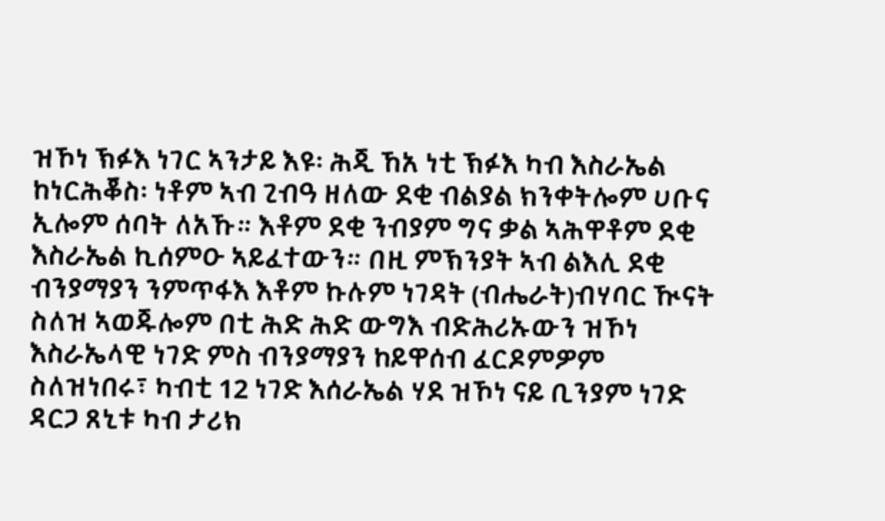ዝኾነ ኽፉእ ነገር ኣንታይ እዩ፡ ሕጂ ኸአ ነቲ ኽፉእ ካብ እስራኤል ከነርሕቖስ፡ ነቶም ኣብ ጊብዓ ዘለው ደቂ ብልያል ክንቀትሎም ሀቡና ኢሎም ሰባት ለአኹ። እቶም ደቂ ንብያም ግና ቃል ኣሕዋቶም ደቂ እስራኤል ኪሰምዑ ኣይፈተውን። በዚ ምኽንያት ኣብ ልእሊ ደቂ ብንያማያን ንምጥፋእ እቶም ኩሉም ነገዳት (ብሔራት)ብሃባር ዂናት ስለዝ ኣወጁሎም በቲ ሕድ ሕድ ውግእ ብድሕሪኡውን ዝኾነ እስራኤላዊ ነገድ ምስ ብንያማያን ከይዋሰብ ፈርዶምዎም ስለዝነበሩ፣ ካብቲ 12 ነገድ እሰራኤል ሃደ ዝኾነ ናይ ቢንያም ነገድ ዳርጋ ጸኒቱ ካብ ታሪክ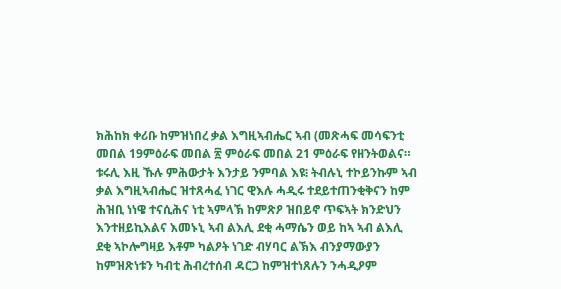ክሕከክ ቀሪቡ ከምዝነበረ ቃል እግዚኣብሔር ኣብ (መጽሓፍ መሳፍንቲ
መበል 19ምዕራፍ መበል ፳ ምዕራፍ መበል 21 ምዕራፍ የዘንትወልና።
ቱሩሊ እዚ ኹሉ ምሕውታት እንታይ ንምባል እዩ፧ ትብሉኒ ተኮይንኩም ኣብ ቃል እግዚኣብሔር ዝተጸሓፈ ነገር ዊእሉ ሓዲሩ ተደይተጠንቂቅናን ከም ሕዝቢ ነነዌ ተናሲሕና ነቲ ኣምላኽ ከምጽዖ ዝበይኖ ጥፍኣት ክንድህን እንተዘይኪእልና እመኑኒ ኣብ ልእሊ ደቂ ሓማሴን ወይ ከኣ ኣብ ልእሊ ደቂ ኣኮሎግዛይ እቶም ካልዖት ነገድ ብሃባር ልኽእ ብንያማውያን ከምዝጽነቱን ካብቲ ሕብረተሰብ ዳርጋ ከምዝተነጸሉን ንሓዲዖም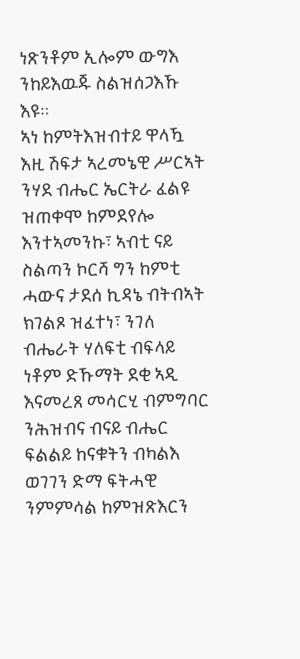ነጽንቶም ኢሎም ውግእ ንከይእዉጁ ስልዝሰጋእኹ እዩ።
ኣነ ከምትእዝብተይ ዋላዃ እዚ ሽፍታ ኣረመኔዊ ሥርኣት ንሃደ ብሔር ኤርትራ ፈልዩ ዝጠቀሞ ከምደየሎ እንተኣመንኩ፣ ኣብቲ ናይ ስልጣን ኮርሻ ግን ከምቲ ሓውና ታደሰ ኪዳኔ ብትብኣት ክገልጾ ዝፈተነ፣ ንገለ ብሔራት ሃለፍቲ ብፍላይ ነቶም ድኹማት ደቂ ኣዲ እናመረጸ መሳርሂ ብምግባር ንሕዝብና ብናይ ብሔር ፍልልይ ከናቁትን ብካልእ ወገገን ድማ ፍትሓዊ ንምምሳል ከምዝጽእርን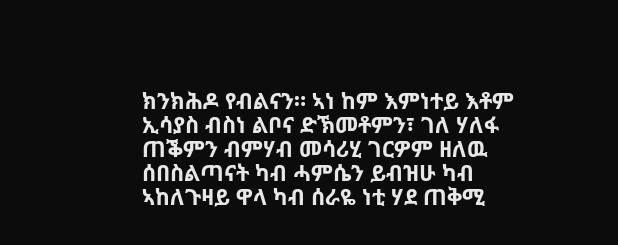ክንክሕዶ የብልናን። ኣነ ከም እምነተይ እቶም ኢሳያስ ብስነ ልቦና ድኽመቶምን፣ ገለ ሃለፋ ጠቕምን ብምሃብ መሳሪሂ ገርዎም ዘለዉ ሰበስልጣናት ካብ ሓምሴን ይብዝሁ ካብ ኣከለጉዛይ ዋላ ካብ ሰራዬ ነቲ ሃደ ጠቅሚ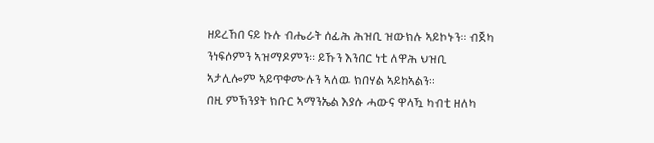ዘይረኸበ ናይ ኩሉ ብሔራት ሰፊሕ ሕዝቢ ዝውክሉ ኣይኮኑን። ብጀካ ንነፍሶምን ኣዝማዶምን። ይኹን እንበር ነቲ ለዋሕ ህዝቢ ኣታሊሎም ኣይጥቀሙሉን ኣለዉ ክበሃል ኣይከኣልን።
በዚ ምኽንያት ክቡር ኣማንኤል እያሱ ሓውና ዋላዃ ካብቲ ዘለካ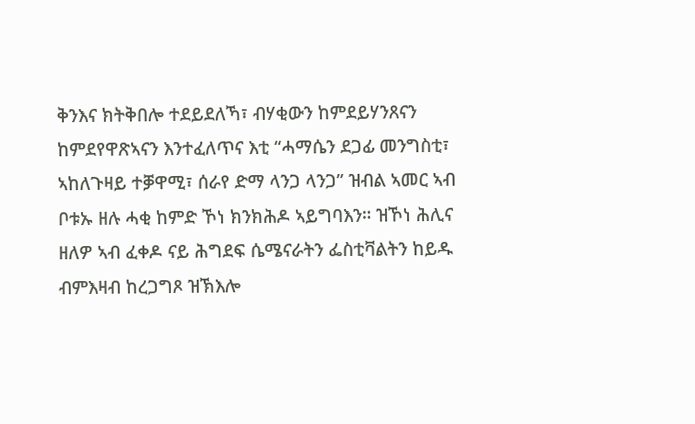ቅንእና ክትቅበሎ ተደይደለኻ፣ ብሃቂውን ከምደይሃንጸናን ከምደየዋጽኣናን እንተፈለጥና እቲ “ሓማሴን ደጋፊ መንግስቲ፣ ኣከለጉዛይ ተቓዋሚ፣ ሰራየ ድማ ላንጋ ላንጋ” ዝብል ኣመር ኣብ ቦቱኡ ዘሉ ሓቂ ከምድ ኾነ ክንክሕዶ ኣይግባእን። ዝኾነ ሕሊና ዘለዎ ኣብ ፈቀዶ ናይ ሕግደፍ ሴሜናራትን ፌስቲቫልትን ከይዱ ብምእዛብ ከረጋግጾ ዝኽእሎ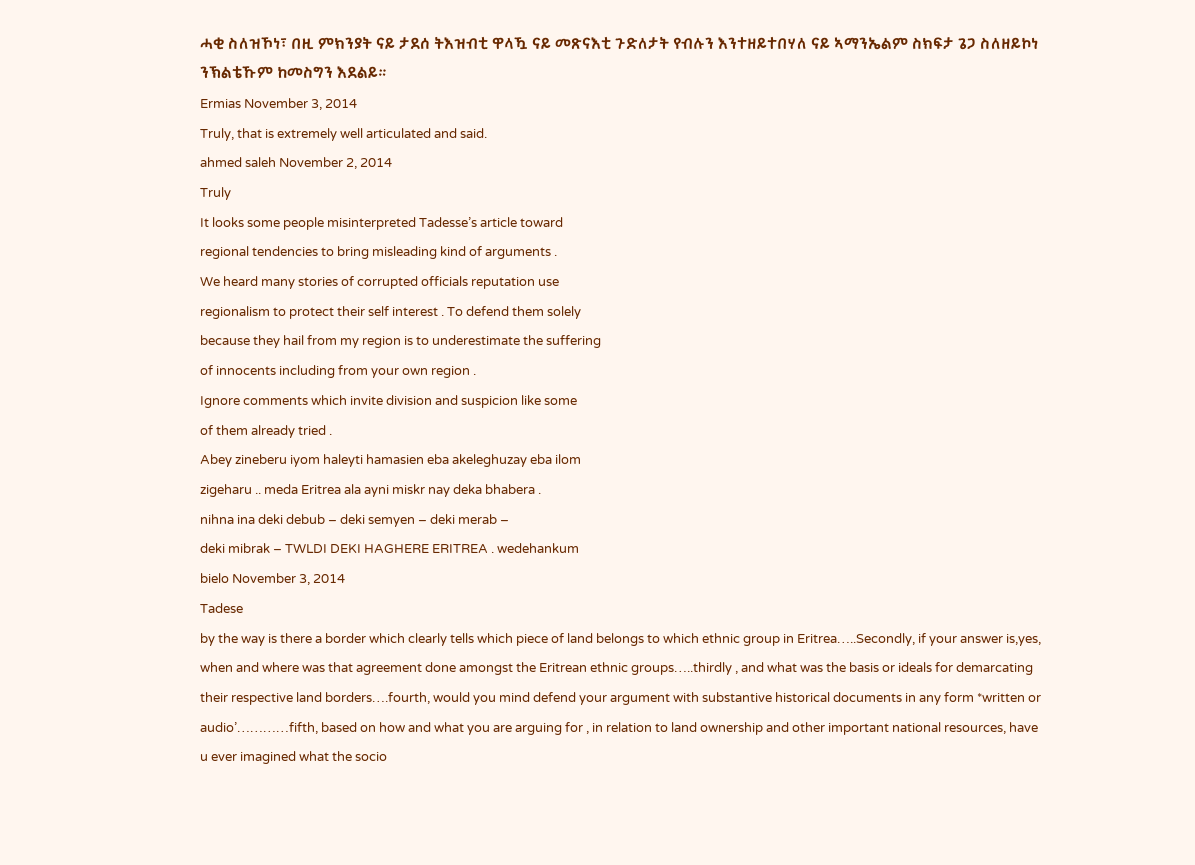ሓቂ ስለዝኾነ፣ በዚ ምክንያት ናይ ታደሰ ትእዝብቲ ዋላዃ ናይ መጽናእቲ ጉድለታት የብሉን እንተዘይተበሃለ ናይ ኣማንኤልም ስክፍታ ጌጋ ስለዘይኮነ ንኽልቴኹም ከመስግን እደልይ።
Ermias November 3, 2014
Truly, that is extremely well articulated and said.
ahmed saleh November 2, 2014
Truly
It looks some people misinterpreted Tadesse’s article toward
regional tendencies to bring misleading kind of arguments .
We heard many stories of corrupted officials reputation use
regionalism to protect their self interest . To defend them solely
because they hail from my region is to underestimate the suffering
of innocents including from your own region .
Ignore comments which invite division and suspicion like some
of them already tried .
Abey zineberu iyom haleyti hamasien eba akeleghuzay eba ilom
zigeharu .. meda Eritrea ala ayni miskr nay deka bhabera .
nihna ina deki debub – deki semyen – deki merab –
deki mibrak – TWLDI DEKI HAGHERE ERITREA . wedehankum
bielo November 3, 2014
Tadese
by the way is there a border which clearly tells which piece of land belongs to which ethnic group in Eritrea…..Secondly, if your answer is,yes, when and where was that agreement done amongst the Eritrean ethnic groups…..thirdly , and what was the basis or ideals for demarcating their respective land borders….fourth, would you mind defend your argument with substantive historical documents in any form *written or audio’…………fifth, based on how and what you are arguing for , in relation to land ownership and other important national resources, have u ever imagined what the socio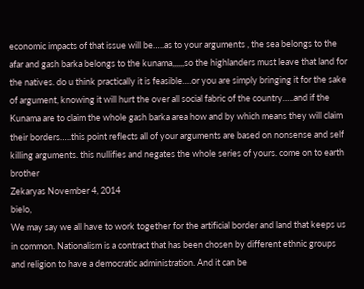economic impacts of that issue will be…..as to your arguments , the sea belongs to the afar and gash barka belongs to the kunama,,,,,,so the highlanders must leave that land for the natives. do u think practically it is feasible….or you are simply bringing it for the sake of argument, knowing it will hurt the over all social fabric of the country…..and if the Kunama are to claim the whole gash barka area how and by which means they will claim their borders…..this point reflects all of your arguments are based on nonsense and self killing arguments. this nullifies and negates the whole series of yours. come on to earth brother
Zekaryas November 4, 2014
bielo,
We may say we all have to work together for the artificial border and land that keeps us in common. Nationalism is a contract that has been chosen by different ethnic groups and religion to have a democratic administration. And it can be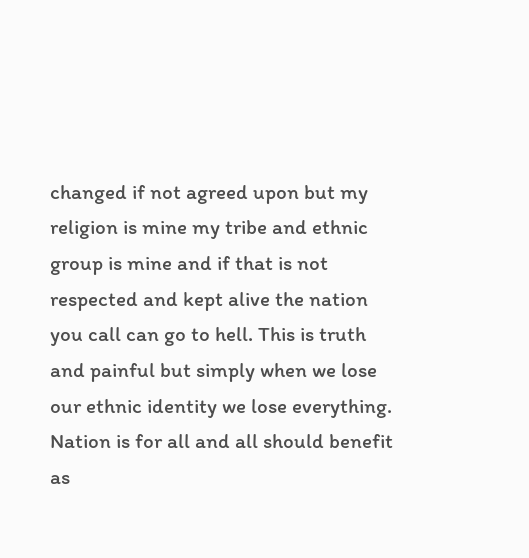changed if not agreed upon but my religion is mine my tribe and ethnic group is mine and if that is not respected and kept alive the nation you call can go to hell. This is truth and painful but simply when we lose our ethnic identity we lose everything. Nation is for all and all should benefit as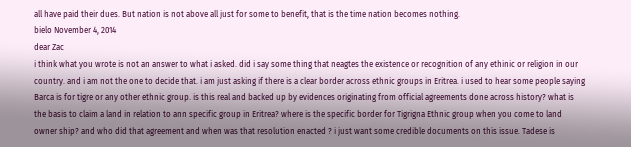all have paid their dues. But nation is not above all just for some to benefit, that is the time nation becomes nothing.
bielo November 4, 2014
dear Zac
i think what you wrote is not an answer to what i asked. did i say some thing that neagtes the existence or recognition of any ethinic or religion in our country. and i am not the one to decide that. i am just asking if there is a clear border across ethnic groups in Eritrea. i used to hear some people saying Barca is for tigre or any other ethnic group. is this real and backed up by evidences originating from official agreements done across history? what is the basis to claim a land in relation to ann specific group in Eritrea? where is the specific border for Tigrigna Ethnic group when you come to land owner ship? and who did that agreement and when was that resolution enacted ? i just want some credible documents on this issue. Tadese is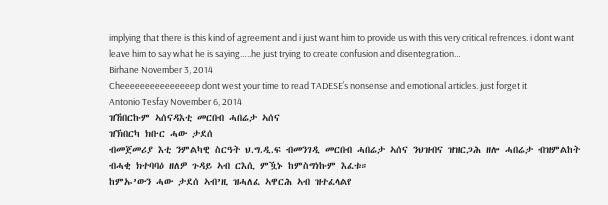implying that there is this kind of agreement and i just want him to provide us with this very critical refrences. i dont want leave him to say what he is saying…..he just trying to create confusion and disentegration…
Birhane November 3, 2014
Cheeeeeeeeeeeeeeep dont west your time to read TADESE’s nonsense and emotional articles. just forget it
Antonio Tesfay November 6, 2014
ዝኸበርኩም ኣሰናዳእቲ መርበብ ሓበሬታ ኣሰና
ዝኽበርካ ክቡር ሓው ታደሰ
ብመጀመሪያ እቲ ንምልካዊ ስርዓት ህ.ግ.ዲ.ፍ ብመንገዲ መርበብ ሓበሬታ ኣሰና ንህዝብና ዝዝርጋሕ ዘሎ ሓበሬታ ብዝምልከት ብሓቂ ክተባባዕ ዘለዎ ጉዳይ ኣብ ርእሲ ምዃኑ ከምስግነኩም እፈቱ።
ከምኡ’ውን ሓው ታደሰ ኣብ’ዚ ዝሓለፈ ኣዋርሕ ኣብ ዝተፈላልየ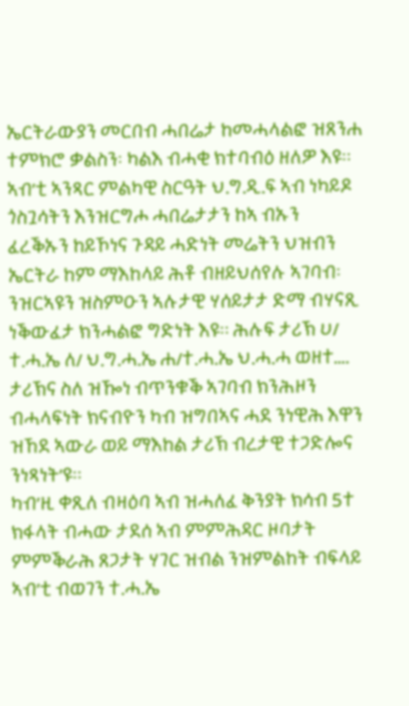ኤርትራውያን መርበብ ሓበሬታ ከመሓላልፎ ዝጸንሐ ተምክሮ ቃልስን፡ ካልእ ብሓቂ ክተባብዕ ዘለዎ እዩ።
ኣብ’ቲ ኣንጻር ምልካዊ ስርዓት ህ.ግ.ዲ.ፍ ኣብ ነካይዶ ጎስጓሳትን እንዝርግሖ ሓበሬታታን ከኣ ብኡን ፈረቕኡን ከይኾነና ጉዳይ ሓድነት መሬትን ህዝብን ኤርትራ ከም ማእከላይ ሕቶ ብዘይህሰየሉ ኣገባብ፡ ንዝርኣዩን ዝስምዑን ኣሉታዊ ሃሰይታታ ድማ ብሃናጺ ነቕውፈታ ክንሓልፎ ግድነት እዩ። ሕሉፍ ታሪኽ ሀ/ ተ.ሓ.ኤ ለ/ ህ.ግ.ሓ.ኤ ሐ/ተ.ሓ.ኤ ህ.ሓ.ሓ ወዘተ…. ታሪኽና ስለ ዝዀነ ብጥንቁቕ ኣገባብ ክንሕዞን ብሓላፍነት ክናብዮን ካብ ዝግበኣና ሓደ ንነዊሕ እዋን ዝኸደ ኣውራ ወይ ማእከል ታሪኽ ብረታዊ ተጋድሎና ንነጻነት’ዩ።
ካብ’ዚ ቀጺለ ብዛዕባ ኣብ ዝሓለፈ ቅንያት ክሳብ 5ተ ክፋላት ብሓው ታደሰ ኣብ ምምሕዳር ዞባታት ምምቕራሕ ጸጋታት ሃገር ዝብል ንዝምልከት ብፍላይ ኣብ’ቲ ብወገን ተ.ሓ.ኤ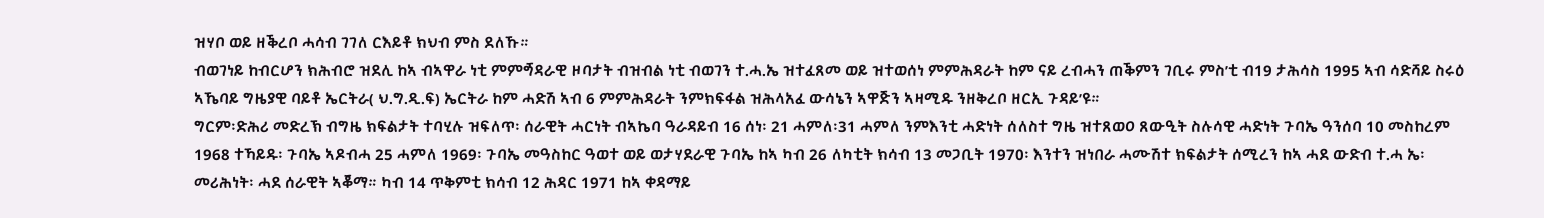ዝሃቦ ወይ ዘቕረቦ ሓሳብ ገገለ ርእይቶ ክህብ ምስ ደለኹ።
ብወገነይ ከብርሆን ክሕብሮ ዝደሊ ከኣ ብኣዋራ ነቲ ምምጝዳራዊ ዞባታት ብዝብል ነቲ ብወገን ተ.ሓ.ኤ ዝተፈጸመ ወይ ዝተወሰነ ምምሕዳራት ከም ናይ ረብሓን ጠቕምን ገቢሩ ምስ’ቲ ብ19 ታሕሳስ 1995 ኣብ ሳድሻይ ስሩዕ ኣኼባይ ግዜያዊ ባይቶ ኤርትራ( ህ.ግ.ዲ.ፍ) ኤርትራ ከም ሓድሽ ኣብ 6 ምምሕዳራት ንምክፍፋል ዝሕላአፈ ውሳኔን ኣዋጅን ኣዛሚዱ ንዘቅረቦ ዘርኢ ጉዳይ’ዩ።
ግርም፡ድሕሪ መድረኽ ብግዜ ክፍልታት ተባሂሉ ዝፍለጥ፡ ሰራዊት ሓርነት ብኣኬባ ዓራዳይብ 16 ሰነ፡ 21 ሓምለ፡31 ሓምለ ንምእንቲ ሓድነት ሰለስተ ግዜ ዝተጸወዐ ጸውዒት ስሉሳዊ ሓድነት ጉባኤ ዓንሰባ 10 መስከረም 1968 ተኻይዱ፡ ጉባኤ ኣዶብሓ 25 ሓምለ 1969፡ ጉባኤ መዓስከር ዓወተ ወይ ወታሃደራዊ ጉባኤ ከኣ ካብ 26 ለካቲት ክሳብ 13 መጋቢት 1970፡ እንተን ዝነበራ ሓሙሽተ ክፍልታት ሰሚረን ከኣ ሓደ ውድብ ተ.ሓ ኤ፡ መሪሕነት፡ ሓደ ሰራዊት ኣቖማ። ካብ 14 ጥቅምቲ ክሳብ 12 ሕዳር 1971 ከኣ ቀዳማይ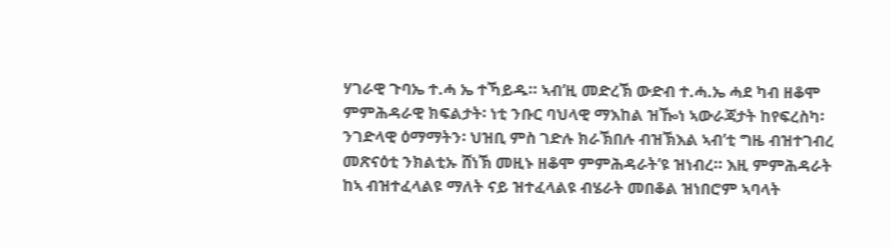ሃገራዊ ጉባኤ ተ.ሓ ኤ ተኻይዱ። ኣብ’ዚ መድረኽ ውድብ ተ.ሓ.ኤ ሓደ ካብ ዘቆሞ ምምሕዳራዊ ክፍልታት፡ ነቲ ንቡር ባህላዊ ማእከል ዝዀነ ኣውራጃታት ከየፍረስካ፡ ንገድላዊ ዕማማትን፡ ህዝቢ ምስ ገድሉ ክራኽበሉ ብዝኽእል ኣብ’ቲ ግዜ ብዝተገብረ መጽናዕቲ ንክልቲኡ ሸነኽ መዚኑ ዘቆሞ ምምሕዳራት’ዩ ዝነብረ። እዚ ምምሕዳራት ከኣ ብዝተፈላልዩ ማለት ናይ ዝተፈላልዩ ብሄራት መበቆል ዝነበሮም ኣባላት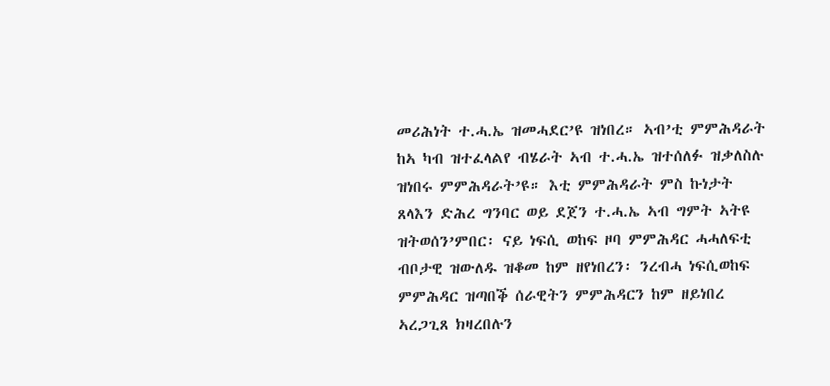መሪሕነት ተ.ሓ.ኤ ዝመሓደር’ዩ ዝነበረ። ኣብ’ቲ ምምሕዳራት ከኣ ካብ ዝተፈላልየ ብሄራት ኣብ ተ.ሓ.ኤ ዝተሰለፉ ዝቃለስሉ ዝነበሩ ምምሕዳራት’ዩ። እቲ ምምሕዳራት ምስ ኩነታት ጸላእን ድሕረ ግንባር ወይ ደጀን ተ.ሓ.ኤ ኣብ ግምት ኣትዩ ዝትወሰን’ምበር፡ ናይ ነፍሲ ወከፍ ዞባ ምምሕዳር ሓሓለፍቲ ብቦታዊ ዝውለዱ ዝቆመ ከም ዘየነበረን፡ ንረብሓ ነፍሲወከፍ ምምሕዳር ዝጣበቕ ሰራዊትን ምምሕዳርን ከም ዘይነበረ ኣረጋጊጸ ክዛረበሉን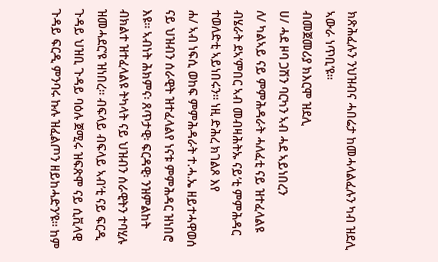ክጽሕፈሉን ንህዝብና ሓበሬታ ከመሓላልፈሉን ካብ ዝደሊ ኣውራ ነጥቢ’ዩ።
ብመጀመሪያ ክእርሞ ዝደሊ
ሀ/ ሓደ ዞባ ጋሽን ባርካን ኣብ ሓደ ኣይነበረን
ለ/ ካልኣይ ናይ ምምሕዳራት ሓለፈቲ ናይ ዝተፈላልዩ ብሄራት ደኣ’ምበር ኣብ መብዛሕትኡ ናይ’ቲ ምምሕዳር ተወለድቲ ኣይነበሩን። ነዚ ድሕረ ክገልጾ እየ
ሐ/ ኣብ ነፍሲ ወከፍ ምምሕዳራት ተ.ሓ.ኤ ዘይተሓዋወሰ ናይ ህዝብን ሰራዊት ዝተፈላልየ ነናቱ ምምሕዳር ዝነበሮ እዩ። ኣብነት ሕክምና፡ ጸጥታዊ፡ ፍርዳዊ፡ ንዝምልከት ብክልተ ዝተፈላልዩ ትካላት ናይ ህዝብን ሰራዊትን ተባሂሉ ዝመሓደር’ዩ ዝነበረ። ብፍላይ ብፍላይ ኣብ’ቲ ናይ ፍርዲ ጉዳይ ህዝቢ ጉዳይ ባዕሉ ጀሚሩ ዝፍጽሞ ናይ ሲቪላዊ ጉዳይ ፍርዲ ምንባሩ ኩሉ ዝፈልጦን ዘይከሓድን’ዩ። ከም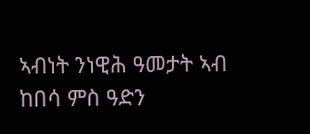ኣብነት ንነዊሕ ዓመታት ኣብ ከበሳ ምስ ዓድን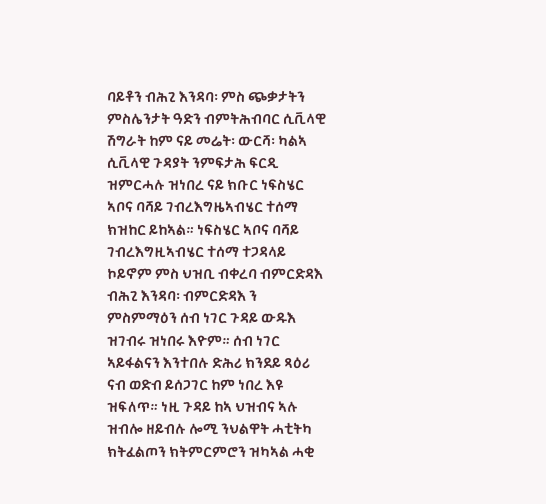ባይቶን ብሕጊ እንዳባ፡ ምስ ጭቃታትን ምስሌንታት ዓድን ብምትሕብባር ሲቪላዊ ሽግራት ከም ናይ መሬት፡ ውርሻ፡ ካልኣ ሲቪላዊ ጉዳያት ንምፍታሕ ፍርዲ ዝምርሓሉ ዝነበረ ናይ ክቡር ነፍስሄር ኣቦና ባሻይ ገብረእግዜኣብሄር ተሰማ ክዝከር ይከኣል። ነፍስሄር ኣቦና ባሻይ ገብረእግዚኣብሄር ተሰማ ተጋዳላይ ኮይኖም ምስ ህዝቢ ብቀረባ ብምርድዳእ ብሕጊ እንዳባ፡ ብምርድዳእ ን ምስምማዕን ሰብ ነገር ጉዳይ ውዱእ ዝገብሩ ዝነበሩ እዮም። ሰብ ነገር ኣይፋልናን እንተበሉ ድሕሪ ክንደይ ጻዕሪ ናብ ወድብ ይሰጋገር ከም ነበረ እዩ ዝፍለጥ። ነዚ ጉዳይ ከኣ ህዝብና ኣሉ ዝብሎ ዘይብሉ ሎሚ ንህልዋት ሓቲትካ ክትፈልጦን ክትምርምሮን ዝካኣል ሓቂ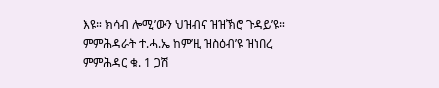እዩ። ክሳብ ሎሚ’ውን ህዝብና ዝዝኽሮ ጉዳይ’ዩ።
ምምሕዳራት ተ.ሓ.ኤ ከም’ዚ ዝስዕብ’ዩ ዝነበረ
ምምሕዳር ቁ. 1 ጋሽ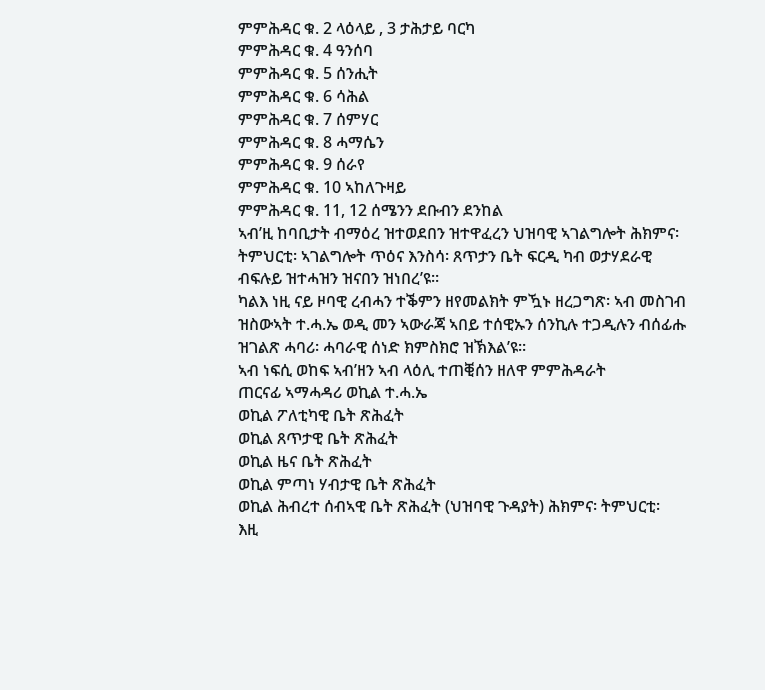ምምሕዳር ቁ. 2 ላዕላይ , 3 ታሕታይ ባርካ
ምምሕዳር ቁ. 4 ዓንሰባ
ምምሕዳር ቁ. 5 ሰንሒት
ምምሕዳር ቁ. 6 ሳሕል
ምምሕዳር ቁ. 7 ሰምሃር
ምምሕዳር ቁ. 8 ሓማሴን
ምምሕዳር ቁ. 9 ሰራየ
ምምሕዳር ቁ. 10 ኣከለጉዛይ
ምምሕዳር ቁ. 11, 12 ሰሜንን ደቡብን ደንከል
ኣብ’ዚ ከባቢታት ብማዕረ ዝተወደበን ዝተዋፈረን ህዝባዊ ኣገልግሎት ሕክምና፡ ትምህርቲ፡ ኣገልግሎት ጥዕና እንስሳ፡ ጸጥታን ቤት ፍርዲ ካብ ወታሃደራዊ ብፍሉይ ዝተሓዝን ዝናበን ዝነበረ’ዩ።
ካልእ ነዚ ናይ ዞባዊ ረብሓን ተቕምን ዘየመልክት ምዃኑ ዘረጋግጽ፡ ኣብ መስገብ ዝስውኣት ተ.ሓ.ኤ ወዲ መን ኣውራጃ ኣበይ ተሰዊኡን ሰንኪሉ ተጋዲሉን ብሰፊሑ ዝገልጽ ሓባሪ፡ ሓባራዊ ሰነድ ክምስክሮ ዝኽእል’ዩ።
ኣብ ነፍሲ ወከፍ ኣብ’ዘን ኣብ ላዕሊ ተጠቒሰን ዘለዋ ምምሕዳራት
ጠርናፊ ኣማሓዳሪ ወኪል ተ.ሓ.ኤ
ወኪል ፖለቲካዊ ቤት ጽሕፈት
ወኪል ጸጥታዊ ቤት ጽሕፈት
ወኪል ዜና ቤት ጽሕፈት
ወኪል ምጣነ ሃብታዊ ቤት ጽሕፈት
ወኪል ሕብረተ ሰብኣዊ ቤት ጽሕፈት (ህዝባዊ ጉዳያት) ሕክምና፡ ትምህርቲ፡
እዚ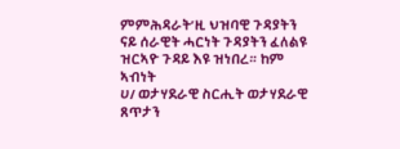ምምሕዳራት’ዚ ህዝባዊ ጉዳያትን ናይ ሰራዊት ሓርነት ጉዳያትን ፈለልዩ ዝርኣዮ ጉዳይ እዩ ዝነበረ። ከም ኣብነት
ሀ/ ወታሃደራዊ ስርሒት ወታሃደራዊ ጸጥታን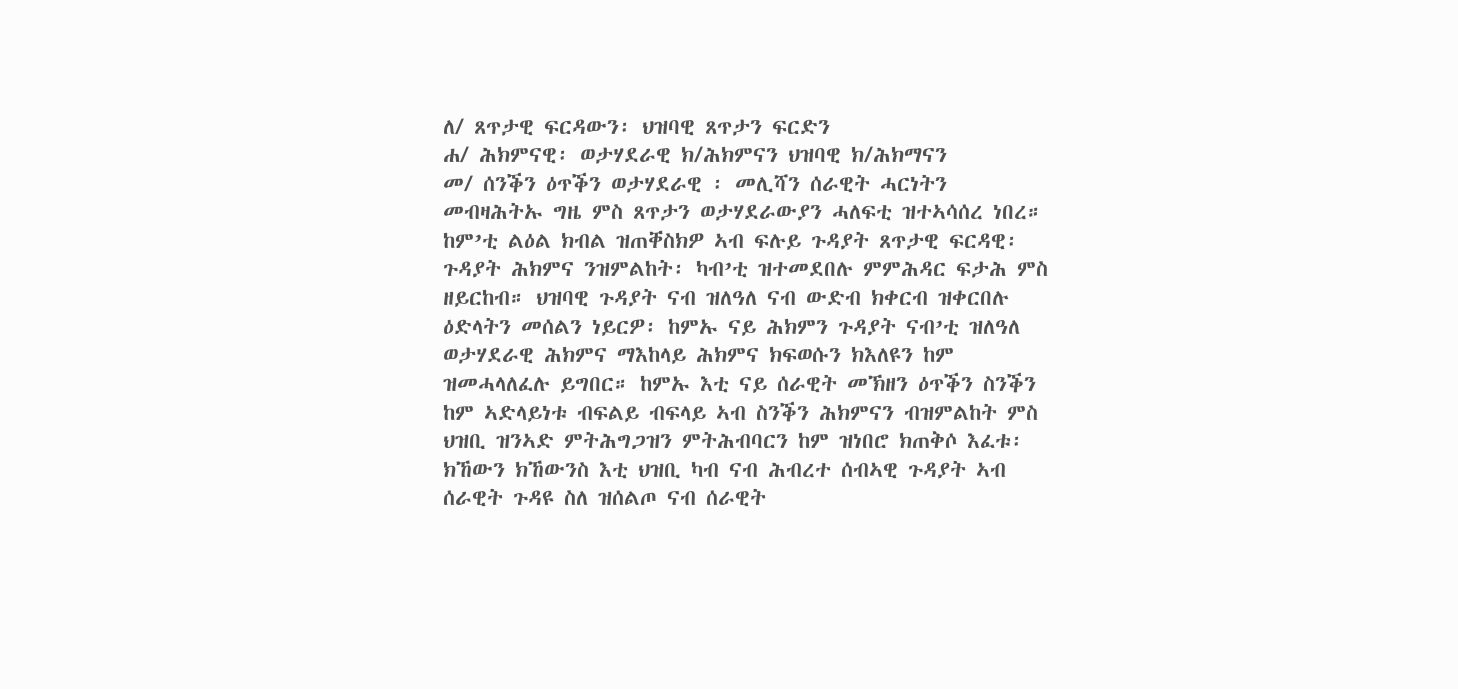ለ/ ጸጥታዊ ፍርዳውን፡ ህዝባዊ ጸጥታን ፍርድን
ሐ/ ሕክምናዊ፡ ወታሃደራዊ ክ/ሕክምናን ህዝባዊ ክ/ሕክማናን
መ/ ሰንቕን ዕጥቕን ወታሃደራዊ ፡ መሊሻን ሰራዊት ሓርነትን መብዛሕትኡ ግዜ ምስ ጸጥታን ወታሃደራውያን ሓለፍቲ ዝተኣሳሰረ ነበረ።
ከም’ቲ ልዕል ክብል ዝጠቐስክዎ ኣብ ፍሉይ ጉዳያት ጸጥታዊ ፍርዳዊ፡ ጉዳያት ሕክምና ንዝምልከት፡ ካብ’ቲ ዝተመደበሉ ምምሕዳር ፍታሕ ምስ ዘይርከብ። ህዝባዊ ጉዳያት ናብ ዝለዓለ ናብ ውድብ ክቀርብ ዝቀርበሉ ዕድላትን መሰልን ነይርዎ፡ ከምኡ ናይ ሕክምን ጉዳያት ናብ’ቲ ዝለዓለ ወታሃደራዊ ሕክምና ማእከላይ ሕክምና ክፍወሱን ክእለዩን ከም ዝመሓላለፈሉ ይግበር። ከምኡ እቲ ናይ ሰራዊት መኽዘን ዕጥቕን ስንቕን ከም ኣድላይነቱ ብፍልይ ብፍላይ ኣብ ስንቕን ሕክምናን ብዝምልከት ምስ ህዝቢ ዝንኣድ ምትሕግጋዝን ምትሕብባርን ከም ዝነበሮ ክጠቅሶ እፈቱ፡ ክኸውን ክኸውንስ እቲ ህዝቢ ካብ ናብ ሕብረተ ሰብኣዊ ጉዳያት ኣብ ሰራዊት ጉዳዩ ስለ ዝሰልጦ ናብ ሰራዊት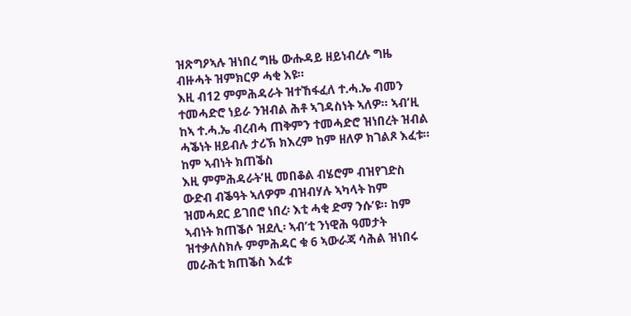ዝጽግዖኣሉ ዝነበረ ግዜ ውሑዳይ ዘይነብረሉ ግዜ ብዙሓት ዝምክርዎ ሓቂ እዩ።
እዚ ብ12 ምምሕዳራት ዝተኸፋፈለ ተ.ሓ.ኤ ብመን ተመሓድሮ ነይራ ንዝብል ሕቶ ኣገዳስነት ኣለዎ። ኣብ’ዚ ከኣ ተ.ሓ.ኤ ብረብሓ ጠቅምን ተመሓድሮ ዝነበረት ዝብል ሓቕነት ዘይብሉ ታሪኽ ክእረም ከም ዘለዎ ክገልጾ እፈቱ።
ከም ኣብነት ክጠቕስ
እዚ ምምሕዳራት’ዚ መበቆል ብሄሮም ብዝየገድስ ውድብ ብቕዓት ኣለዎም ብዝብሃሉ ኣካላት ከም ዝመሓደር ይገበሮ ነበረ፡ እቲ ሓቂ ድማ ንሱ’ዩ። ከም ኣብነት ክጠቕሶ ዝደሊ፡ ኣብ’ቲ ንነዊሕ ዓመታት ዝተቃለስክሉ ምምሕዳር ቁ 6 ኣውራጃ ሳሕል ዝነበሩ መራሕቲ ክጠቕስ እፈቱ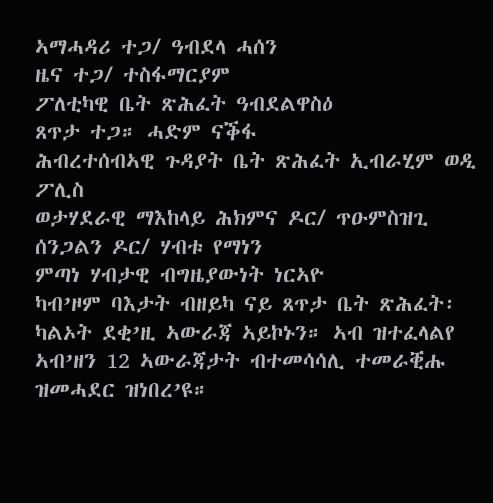ኣማሓዳሪ ተጋ/ ዓብደላ ሓሰን
ዜና ተጋ/ ተስፋማርያም
ፖለቲካዊ ቤት ጽሕፈት ዓብደልዋስዕ
ጸጥታ ተጋ። ሓድም ናቕፋ
ሕብረተሰብኣዊ ጉዳያት ቤት ጽሕፈት ኢብራሂም ወዲ ፖሊስ
ወታሃደራዊ ማእከላይ ሕክምና ዶር/ ጥዑምስዝጊ ሰንጋልን ዶር/ ሃብቱ የማነን
ምጣነ ሃብታዊ ብግዜያውነት ነርኣዮ
ካብ’ዞም ባእታት ብዘይካ ናይ ጸጥታ ቤት ጽሕፈት፡ ካልኦት ደቂ’ዚ ኣውራጃ ኣይኮኑን። ኣብ ዝተፈላልየ ኣብ’ዘን 12 ኣውራጃታት ብተመሳሳሊ ተመራቒሑ ዝመሓደር ዝነበረ’ዩ።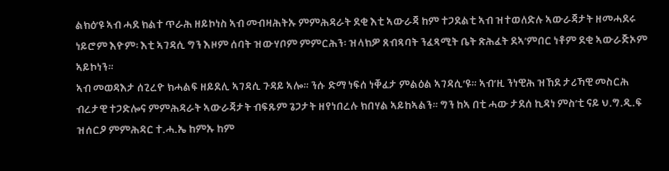ልክዕ’ዩ ኣብ ሓደ ክልተ ጥራሕ ዘይኮነስ ኣብ መብዛሕትኡ ምምሕዳራት ደቂ እቲ ኣውራጃ ከም ተጋደልቲ ኣብ ዝተወለድሉ ኣውራጃታት ዘመሓደሩ ነይሮም እዮም፡ እቲ ኣገዳሲ ግን እዞም ሰባት ዝውሃቦም ምምርሕን፡ ዝላክዎ ጸብጻባት ንፈጻሚት ቤት ጽሕፈት ደኣ’ምበር ነቶም ደቂ ኣውራጅኦም ኣይኮነን።
ኣብ መወዳእታ ሰጊረዮ ክሓልፍ ዘይደሊ ኣገዳሲ ጉዳይ ኣሎ። ንሱ ድማ ነፍሰ ነቐፈታ ምልዕል ኣገዳሲ’ዩ። ኣብ’ዚ ንነዊሕ ዝኸደ ታሪኻዊ መስርሕ ብረታዊ ተጋድሎና ምምሕዳራት ኣውራጃታት ብፍጹም ጌጋታት ዘየነበረሉ ክበሃል ኣይከኣልን። ግን ከኣ በቲ ሓው ታደሰ ኪዳነ ምስ’ቲ ናይ ህ.ግ.ዲ.ፍ ዝሰርዖ ምምሕዳር ተ.ሓ.ኤ ከምኡ ከም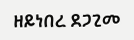ዘይነበረ ደጋጊመ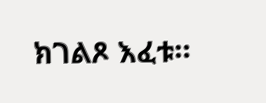ክገልጾ እፈቱ።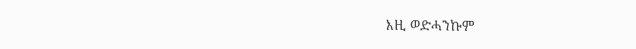እዚ ወድሓንኩም